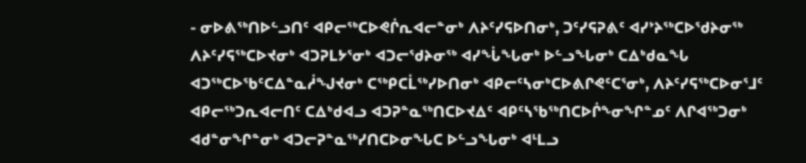- ᓂᐅᕕᖅᑎᐅᓪᓗᑎᑦ ᐊᑭᓕᖅᑕᐅᕙᒌᕆᐊᓕᓐᓂᒃ ᐱᔨᑦᓯᕋᐅᑎᓂᒃ, ᑐᑦᓯᕋᕈᕕᑦ ᐊᓯᔾᔨᖅᑕᐅᖁᔨᓂᖅ ᐱᔨᑦᓯᕋᖅᑕᐅᔪᓂᒃ ᐊᑐᕈᒪᔭᕐᓂᒃ ᐊᑐᓕᖁᔨᓂᖅ ᐊᓯᖔᖓᓂᒃ ᐅᓪᓗᖓᓂᒃ ᑕᐃᒃᑯᓇᖓ ᐊᑐᖅᑕᐅᖃᑦᑕᐃᓐᓇᓲᖑᔪᓂᒃ ᑕᖅᑭᑕᒫᖅᓯᐅᑎᓂᒃ ᐊᑭᓕᑦᓴᓂᒃᑕᐅᕕᒋᕙᑦᑕᕐᓂᒃ, ᐱᔨᑦᓯᕋᖅᑕᐅᓂᕐᒧᑦ ᐊᑭᓕᖅᑐᕆᐊᓕᑎᑦ ᑕᐃᒃᑯᐊᓗ ᐊᑐᕈᓐᓇᖅᑎᑕᐅᔪᐃᑦ ᐊᑭᑦᓴᖃᖅᑎᑕᐅᒌᖕᓂᖏᓐᓄᑦ ᐱᒋᐊᖅᑐᓂᒃ ᐊᑯᓐᓂᖏᓐᓂᒃ ᐊᑐᓕᕈᓐᓇᖅᓯᑎᑕᐅᓂᖓᑕ ᐅᓪᓗᖓᓂᒃ ᐊᒻᒪᓗ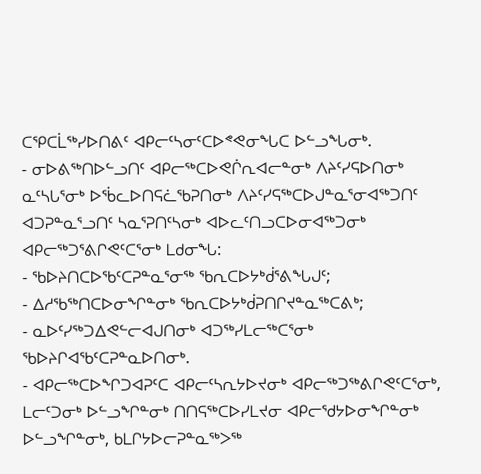ᑕᕿᑕᒫᖅᓯᐅᑎᕕᑦ ᐊᑭᓕᑦᓴᓂᑦᑕᐅᕝᕙᓂᖓᑕ ᐅᓪᓗᖓᓂᒃ.
- ᓂᐅᕕᖅᑎᐅᓪᓗᑎᑦ ᐊᑭᓕᖅᑕᐅᕙᒌᕆᐊᓕᓐᓂᒃ ᐱᔨᑦᓯᕋᐅᑎᓂᒃ ᓇᑦᓴᒐᕐᓂᒃ ᐅᖄᓚᐅᑎᕋᓛᖃᕈᑎᓂᒃ ᐱᔨᑦᓯᕋᖅᑕᐅᒍᓐᓇᕐᓂᐊᖅᑐᑎᑦ ᐊᑐᕈᓐᓇᕐᓗᑎᑦ ᓴᓇᕐᕈᑎᑦᓴᓂᒃ ᐊᐅᓚᑦᑎᓗᑕᐅᓂᐊᖅᑐᓂᒃ ᐊᑭᓕᖅᑐᕐᕕᒋᕙᑦᑕᕐᓂᒃ ᒪᑯᓂᖓ:
- ᖃᐅᔨᑎᑕᐅᖃᑦᑕᕈᓐᓇᕐᓂᖅ ᖃᕆᑕᐅᔭᒃᑰᕐᕕᖓᒍᑦ;
- ᐃᓱᖃᖅᑎᑕᐅᓂᖏᓐᓂᒃ ᖃᕆᑕᐅᔭᒃᑰᕈᑎᒋᔪᓐᓇᖅᑕᕕᒃ;
- ᓇᐅᑦᓯᖅᑐᐃᕙᓪᓕᐊᒍᑎᓂᒃ ᐊᑐᖅᓯᒪᓕᖅᑕᕐᓂᒃ ᖃᐅᔨᒋᐊᖃᑦᑕᕈᓐᓇᐅᑎᓂᒃ.
- ᐊᑭᓕᖅᑕᐅᖏᑐᐊᕈᑦᑕ ᐊᑭᓕᑦᓴᕆᔭᐅᔪᓂᒃ ᐊᑭᓕᖅᑐᖅᕕᒋᕙᑦᑕᕐᓂᒃ, ᒪᓕᑦᑐᓂᒃ ᐅᓪᓗᖏᓐᓂᒃ ᑎᑎᕋᖅᑕᐅᓯᒪᔪᓂ ᐊᑭᓕᖁᔭᐅᓂᖏᓐᓂᒃ ᐅᓪᓗᖏᓐᓂᒃ, ᑲᒪᒋᔭᐅᓕᕈᓐᓇᖅᐳᖅ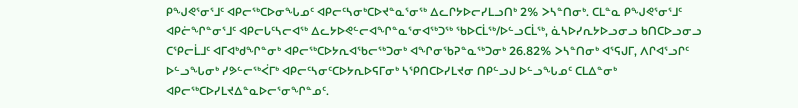ᑭᖑᕙᕐᓂᕐᒧᑦ ᐊᑭᓕᖅᑕᐅᓂᖓᓄᑦ ᐊᑭᓕᑦᓴᓂᒃᑕᐅᔪᓐᓇᕐᓂᖅ ᐃᓚᒋᔭᐅᓕᓯᒪᓗᑎᒃ 2% ᐳᓴᓐᑎᓂᒃ. ᑕᒪᓐᓇ ᑭᖑᕙᕐᓂᕐᒧᑦ ᐊᑭᓖᖏᓐᓂᕐᒧᑦ ᐊᑭᓕᒐᑦᓴᓕᐊᖅ ᐃᓚᔭᐅᕙᓪᓕᐊᖏᓐᓇᕐᓂᐊᖅᑐᖅ ᖃᐅᑕᒫᖅ/ᐅᓪᓗᑕᒫᖅ, ᓈᓴᐅᓯᕆᔭᐅᓗᓂᓗ ᑲᑎᑕᐅᓗᓂᓗ ᑕᕿᓕᒫᒧᑦ ᐊᒥᐊᒃᑯᖏᓐᓂᒃ ᐊᑭᓕᖅᑕᐅᔭᕆᐊᖃᓕᖅᑐᓂᒃ ᐊᖏᓂᖃᕈᓐᓇᖅᑐᓂᒃ 26.82% ᐳᓴᓐᑎᓂᒃ ᐊᕐᕋᒍᒥ, ᐱᒋᐊᕐᓗᒋᑦ ᐅᓪᓗᖓᓂᒃ ᓯᕗᓪᓕᖅᐹᒥᒃ ᐊᑭᓕᑦᓴᓂᑦᑕᐅᔭᕆᐅᕋᒥᓂᒃ ᓴᕿᑎᑕᐅᓯᒪᔪᓂ ᑎᑭᓪᓗᒍ ᐅᓪᓗᖓᓄᑦ ᑕᒪᐃᓐᓂᒃ ᐊᑭᓕᖅᑕᐅᓯᒪᔪᐃᓐᓇᐅᓕᕐᓂᖏᓐᓄᑦ.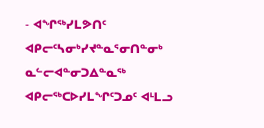- ᐊᖏᖅᓯᒪᕗᑎᑦ ᐊᑭᓕᑦᓴᓂᒃᓯᔪᓐᓇᕐᓂᑎᓐᓂᒃ ᓇᓪᓕᐊᓐᓂᑐᐃᓐᓇᖅ ᐊᑭᓕᖅᑕᐅᓯᒪᖏᑦᑐᓄᑦ ᐊᒻᒪᓗ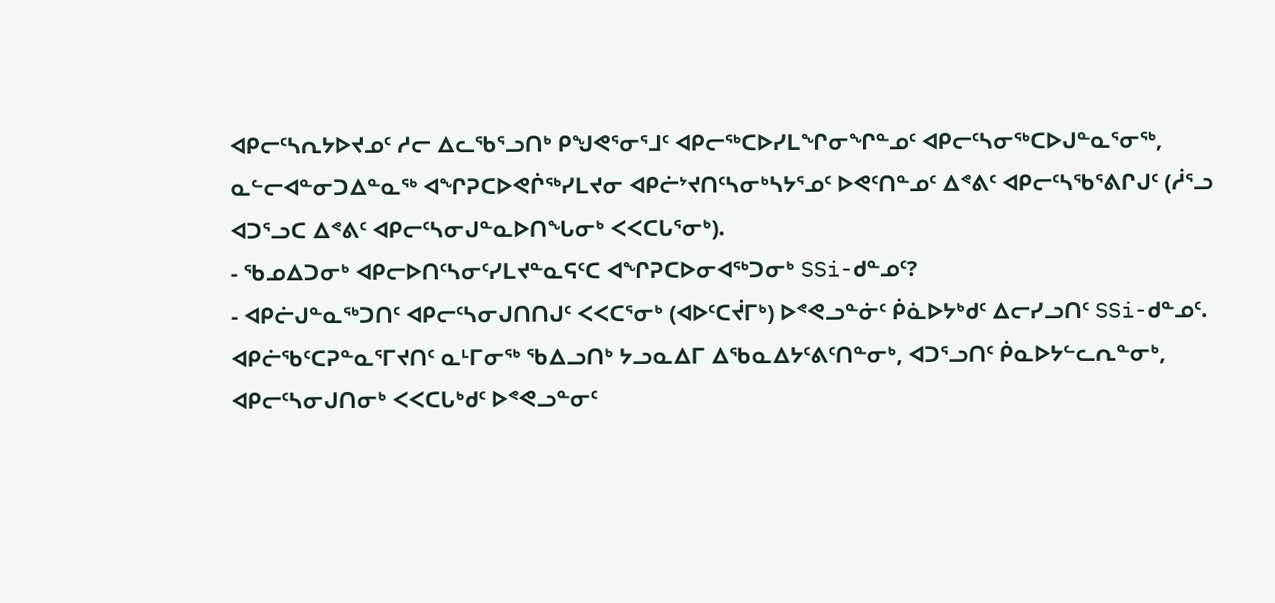ᐊᑭᓕᑦᓴᕆᔭᐅᔪᓄᑦ ᓱᓕ ᐃᓚᖃᕐᓗᑎᒃ ᑭᖑᕙᕐᓂᕐᒧᑦ ᐊᑭᓕᖅᑕᐅᓯᒪᖏᓂᖏᓐᓄᑦ ᐊᑭᓕᑦᓴᓂᖅᑕᐅᒍᓐᓇᕐᓂᖅ, ᓇᓪᓕᐊᓐᓂᑐᐃᓐᓇᖅ ᐊᖏᕈᑕᐅᕙᒌᖅᓯᒪᔪᓂ ᐊᑭᓖᔾᔪᑎᑦᓴᓂᒃᓴᔭᕐᓄᑦ ᐅᕙᑦᑎᓐᓄᑦ ᐃᕝᕕᑦ ᐊᑭᓕᑦᓴᖃᕐᕕᒋᒍᑦ (ᓲᕐᓗ ᐊᑐᕐᓗᑕ ᐃᕝᕕᑦ ᐊᑭᓕᑦᓴᓂᒍᓐᓇᐅᑎᖓᓂᒃ ᐸᐸᑕᒐᕐᓂᒃ).
- ᖃᓄᐃᑐᓂᒃ ᐊᑭᓕᐅᑎᑦᓴᓂᑦᓯᒪᔪᓐᓇᕋᑦᑕ ᐊᖏᕈᑕᐅᓂᐊᖅᑐᓂᒃ SSi-ᑯᓐᓄᑦ?
- ᐊᑭᓖᒍᓐᓇᖅᑐᑎᑦ ᐊᑭᓕᑦᓴᓂᒍᑎᑎᒍᑦ ᐸᐸᑕᕐᓂᒃ (ᐊᐅᑦᑕᔫᒥᒃ) ᐅᕝᕙᓗᓐᓃᑦ ᑮᓈᐅᔭᒃᑯᑦ ᐃᓕᓯᓗᑎᑦ SSi-ᑯᓐᓄᑦ. ᐊᑭᓖᖃᑦᑕᕈᓐᓇᕐᒥᔪᑎᑦ ᓇᒻᒥᓂᖅ ᖃᐃᓗᑎᒃ ᔭᓗᓇᐃᒥ ᐃᖃᓇᐃᔭᑦᕕᑦᑎᓐᓂᒃ, ᐊᑐᕐᓗᑎᑦ ᑮᓇᐅᔭᓪᓚᕆᓐᓂᒃ, ᐊᑭᓕᑦᓴᓂᒍᑎᓂᒃ ᐸᐸᑕᒐᒃᑯᑦ ᐅᕝᕙᓗᓐᓂᑦ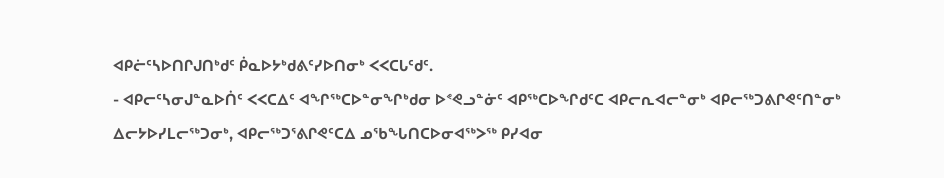ᐊᑭᓖᑦᓴᐅᑎᒋᒍᑎᒃᑯᑦ ᑮᓇᐅᔭᒃᑯᕕᑦᓯᐅᑎᓂᒃ ᐸᐸᑕᒐᑦᑯᑦ.
- ᐊᑭᓕᑦᓴᓂᒍᓐᓇᐅᑏᑦ ᐸᐸᑕᐃᑦ ᐊᖏᖅᑕᐅᓐᓂᖏᒃᑯᓂ ᐅᕝᕙᓗᓐᓃᑦ ᐊᑭᖅᑕᐅᖏᑯᑦᑕ ᐊᑭᓕᕆᐊᓕᓐᓂᒃ ᐊᑭᓕᖅᑐᕕᒋᕙᑦᑎᓐᓂᒃ ᐃᓕᔭᐅᓯᒪᓕᖅᑐᓂᒃ, ᐊᑭᓕᖅᑐᕐᕕᒋᕙᑦᑕᐃ ᓄᖃᖓᑎᑕᐅᓂᐊᖅᐳᖅ ᑭᓯᐊᓂ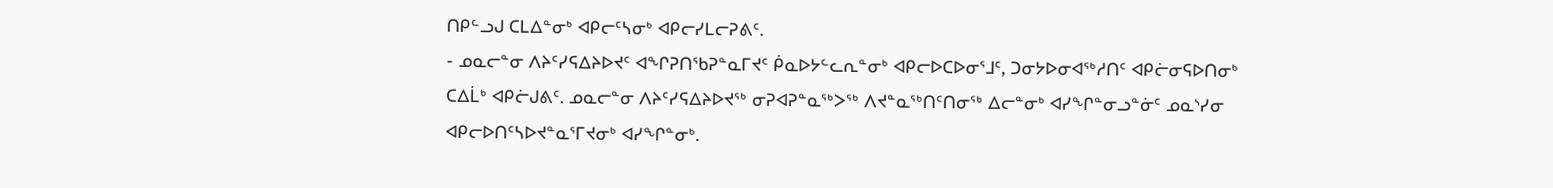ᑎᑭᓪᓗᒍ ᑕᒪᐃᓐᓂᒃ ᐊᑭᓕᑦᓴᓂᒃ ᐊᑭᓕᓯᒪᓕᕈᕕᑦ.
- ᓄᓇᓕᓐᓂ ᐱᔨᑦᓯᕋᐃᔨᐅᔪᑦ ᐊᖏᕈᑎᖃᕈᓐᓇᒥᔪᑦ ᑮᓇᐅᔭᓪᓚᕆᓐᓂᒃ ᐊᑭᓕᐅᑕᐅᓂᕐᒧᑦ, ᑐᓂᔭᐅᓂᐊᖅᓱᑎᑦ ᐊᑭᓖᓂᕋᐅᑎᓂᒃ ᑕᐃᒫᒃ ᐊᑭᓖᒍᕕᑦ. ᓄᓇᓕᓐᓂ ᐱᔨᑦᓯᕋᐃᔨᐅᔪᖅ ᓂᕈᐊᕈᓐᓇᖅᐳᖅ ᐱᔪᓐᓇᖅᑎᑦᑎᓂᖅ ᐃᓕᓐᓂᒃ ᐊᓯᖏᓐᓂᓗᓐᓃᑦ ᓄᓇᔅᓯᓂ ᐊᑭᓕᐅᑎᑦᓴᐅᔪᓐᓇᕐᒥᔪᓂᒃ ᐊᓯᖏᓐᓂᒃ.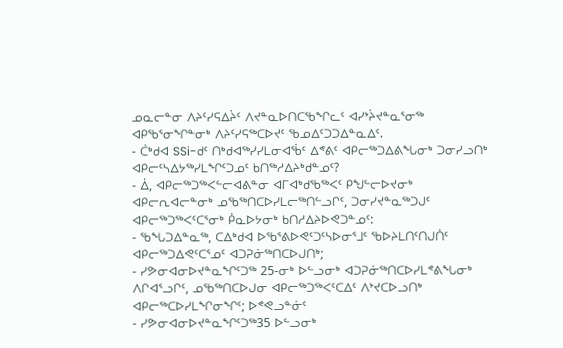ᓄᓇᓕᓐᓂ ᐱᔨᑦᓯᕋᐃᔩᑦ ᐱᔪᓐᓇᐅᑎᑕᖃᖏᓚᑦ ᐊᓯᔾᔩᔪᓐᓇᕐᓂᖅ ᐊᑭᖃᕐᓂᖏᓐᓂᒃ ᐱᔨᑦᓯᕋᖅᑕᐅᔪᑦ ᖃᓄᐃᑦᑐᑐᐃᓐᓇᐃᑦ.
- ᑖᒃᑯᐊ SSi-ᑯᑦ ᑎᒃᑯᐊᖅᓯᓯᒪᓂᐊᖄᑦ ᐃᕝᕕᑦ ᐊᑭᓕᖅᑐᐃᕕᖓᓂᒃ ᑐᓂᓯᓗᑎᒃ ᐊᑭᓕᑦᓴᐃᔭᖅᓯᒪᖏᑦᑐᓄᑦ ᑲᑎᖅᓱᐃᔨᒃᑯᓐᓄᑦ?
- ᐄ, ᐊᑭᓕᖅᑐᖅᐸᓪᓕᐊᕕᓐᓂ ᐊᒥᐊᒃᑯᖃᖅᐸᑦ ᑭᖑᓪᓕᐅᔪᓂᒃ ᐊᑭᓕᕆᐊᓕᓐᓂᒃ ᓄᖃᖅᑎᑕᐅᓯᒪᓕᖅᑎᓪᓗᒋᑦ, ᑐᓂᓯᔪᓐᓇᖅᑐᒍᑦ ᐊᑭᓕᖅᑐᖅᐸᑦᑕᕐᓂᒃ ᑮᓇᐅᔭᓂᒃ ᑲᑎᓱᐃᔨᐅᕙᑐᓐᓄᑦ:
- ᖃᖓᑐᐃᓐᓇᖅ, ᑕᐃᒃᑯᐊ ᐅᖃᕐᕕᐅᕙᑦᑐᑦᓴᐅᓂᕐᒧᑦ ᖃᐅᔨᒪᑎᑦᑎᒍᑏᑦ ᐊᑭᓕᖅᑐᐃᕙᑦᑕᕐᓄᑦ ᐊᑐᕈᓃᖅᑎᑕᐅᒍᑎᒃ;
- ᓯᕗᓂᐊᓂᐅᔪᓐᓇᖏᑦᑐᖅ 25-ᓂᒃ ᐅᓪᓗᓂᒃ ᐊᑐᕈᓃᖅᑎᑕᐅᓯᒪᕝᕕᖓᓂᒃ ᐱᒋᐊᕐᓗᒋᑦ, ᓄᖃᖅᑎᑕᐅᒍᓂ ᐊᑭᓕᖅᑐᖅᐸᑦᑕᐃᑦ ᐱᔾᔪᑕᐅᓗᑎᒃ ᐊᑭᓕᖅᑕᐅᓯᒪᖏᓂᖏᑦ; ᐅᕝᕙᓗᓐᓃᑦ
- ᓯᕗᓂᐊᓂᐅᔪᓐᓇᖏᑦᑐᖅ35 ᐅᓪᓗᓂᒃ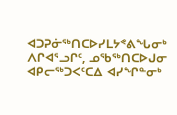ᐊᑐᕈᓃᖅᑎᑕᐅᓯᒪᔭᕝᕕᖓᓂᒃ ᐱᒋᐊᕐᓗᒋᑦ, ᓄᖃᖅᑎᑕᐅᒍᓂ ᐊᑭᓕᖅᑐᐸᑦᑕᐃ ᐊᓯᖏᓐᓂᒃ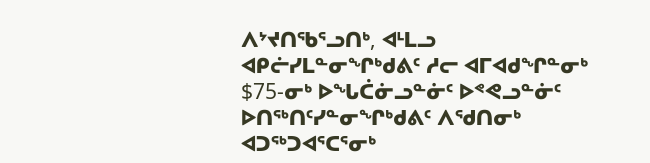ᐱᔾᔪᑎᖃᕐᓗᑎᒃ, ᐊᒻᒪᓗ ᐊᑭᓖᓯᒪᓐᓂᖏᒃᑯᕕᑦ ᓱᓕ ᐊᒥᐊᑯᖏᓐᓂᒃ $75-ᓂᒃ ᐅᖓᑖᓃᓗᓐᓃᑦ ᐅᕝᕙᓗᓐᓃᑦ ᐅᑎᖅᑎᑦᓯᓐᓂᖏᒃᑯᕕᑦ ᐱᖁᑎᓂᒃ ᐊᑐᖅᑐᐊᕐᑕᕐᓂᒃ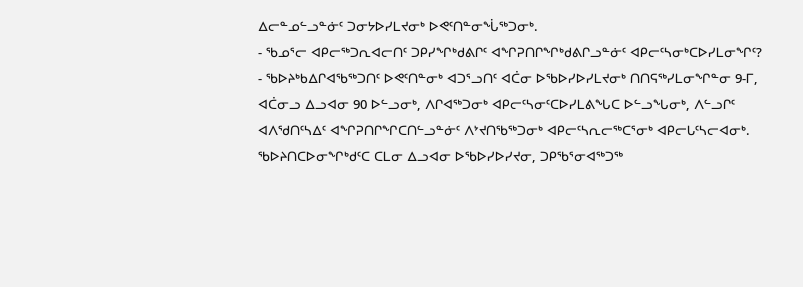ᐃᓕᓐᓄᓪᓗᓐᓃᑦ ᑐᓂᔭᐅᓯᒪᔪᓂᒃ ᐅᕙᑦᑎᓐᓂᖔᖅᑐᓂᒃ.
- ᖃᓄᕐᓕ ᐊᑭᓕᖅᑐᕆᐊᓕᑎᑦ ᑐᑭᓯᖏᒃᑯᕕᒋᑦ ᐊᖏᕈᑎᒋᖏᒃᑯᕕᒋᓗᓐᓃᑦ ᐊᑭᓕᑦᓴᓂᒃᑕᐅᓯᒪᓂᖏᑦ?
- ᖃᐅᔨᒃᑲᐃᒋᐊᖃᖅᑐᑎᑦ ᐅᕙᑦᑎᓐᓂᒃ ᐊᑐᕐᓗᑎᑦ ᐊᑖᓂ ᐅᖃᐅᓯᐅᓯᒪᔪᓂᒃ ᑎᑎᕋᖅᓯᒪᓂᖏᓐᓂ 9-ᒥ, ᐊᑖᓂᓗ ᐃᓗᐊᓂ 90 ᐅᓪᓗᓂᒃ, ᐱᒋᐊᖅᑐᓂᒃ ᐊᑭᓕᑦᓴᓂᑦᑕᐅᓯᒪᕕᖓᑕ ᐅᓪᓗᖓᓂᒃ, ᐱᓪᓗᒋᑦ ᐊᐱᖁᑎᑦᓴᐃᑦ ᐊᖏᕈᑎᒋᖏᑕᑎᓪᓗᓐᓃᑦ ᐱᔾᔪᑎᖃᖅᑐᓂᒃ ᐊᑭᓕᑦᓴᕆᓕᖅᑕᕐᓂᒃ ᐊᑭᓕᒐᑦᓴᓕᐊᓂᒃ. ᖃᐅᔨᑎᑕᐅᓂᖏᒃᑯᑦᑕ ᑕᒪᓂ ᐃᓗᐊᓂ ᐅᖃᐅᓯᐅᓯᔪᓂ, ᑐᑭᖃᕐᓂᐊᖅᑐᖅ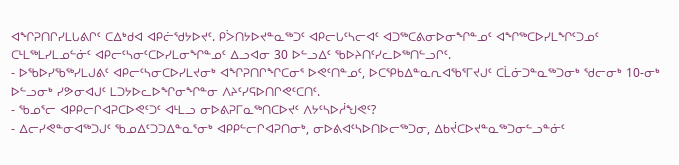ᐊᖏᕈᑎᒋᓯᒪᒐᕕᒋᑦ ᑕᐃᒃᑯᐊ ᐊᑭᓖᖁᔭᐅᔪᑦ. ᑭᐴᑎᔭᐅᔪᓐᓇᖅᑐᑦ ᐊᑭᓕᒐᑦᓴᓕᐊᑦ ᐊᑐᖅᑕᕕᓂᐅᓂᖏᓐᓄᑦ ᐊᖏᖅᑕᐅᓯᒪᖏᑦᑐᓄᑦ ᑕᒻᒪᖅᒪᓯᒪᓄᓪᓃᑦ ᐊᑭᓕᑦᓴᓂᑦᑕᐅᓯᒪᓂᖏᓐᓄᑦ ᐃᓗᐊᓂ 30 ᐅᓪᓗᐃᑦ ᖃᐅᔨᑎᑦᓯᓚᐅᖅᑎᓪᓗᒋᑦ.
- ᐅᖃᐅᓯᖃᖅᓯᒪᒍᕕᑦ ᐊᑭᓕᑦᓴᓂᑕᐅᓯᒪᔪᓂᒃ ᐊᖏᕈᑎᒋᖏᑕᓂᕐ ᐅᕙᑦᑎᓐᓄᑦ, ᐅᑕᕿᑲᐃᓐᓇᕆᐊᖃᕐᒥᔪᒍᑦ ᑕᒫᓃᑐᓐᓇᖅᑐᓂᒃ ᖁᓕᓂᒃ 10-ᓂᒃ ᐅᓪᓗᓂᒃ ᓯᕗᓂᐊᒍᑦ ᒪᑐᔭᐅᓚᐅᖏᓂᖏᓐᓂ ᐱᔨᑦᓯᕋᐅᑎᒋᕙᑦᑕᑎᑦ.
- ᖃᓄᕐᓕ ᐊᑭᑭᓕᒋᐊᕈᑕᐅᕙᑦᑐᑦ ᐊᒻᒪᓗ ᓂᐅᕕᕈᒥᓇᖅᑎᑕᐅᔪᑦ ᐱᔭᑦᓴᐅᓲᖑᕙᑦ?
- ᐃᓕᓯᕙᓐᓂᐊᖅᑐᒍᑦ ᖃᓄᐃᑦᑐᑐᐃᓐᓇᕐᓂᒃ ᐊᑭᑭᓪᓕᒋᐊᕈᑎᓂᒃ, ᓂᐅᕕᐊᑦᓴᐅᑎᐅᓕᖅᑐᓂ, ᐃᑲᔫᑕᐅᔪᓐᓇᖅᑐᓂᓪᓗᓐᓃᑦ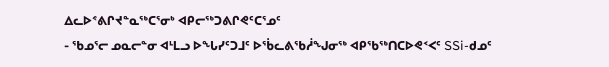ᐃᓚᐅᕝᕕᒋᔪᓐᓇᖅᑕᕐᓂᒃ ᐊᑭᓕᖅᑐᕕᒋᕙᑦᑕᕐᓄᑦ
- ᖃᓄᕐᓕ ᓄᓇᓕᓐᓂ ᐊᒻᒪᓗ ᐅᖓᓯᑦᑐᒧᑦ ᐅᖄᓚᕕᖃᓲᖑᓂᖅ ᐊᑭᖃᖅᑎᑕᐅᕙᑉᐸᑦ SSi-ᑯᓄᑦ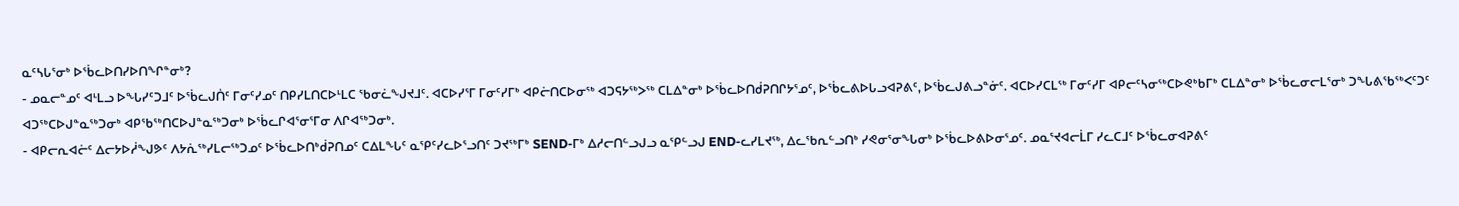ᓇᑦᓴᒐᕐᓂᒃ ᐅᖄᓚᐅᑎᓯᐅᑎᖏᓐᓂᒃ?
- ᓄᓇᓕᓐᓄᑦ ᐊᒻᒪᓗ ᐅᖓᓯᑦᑐᒧᑦ ᐅᖄᓚᒍᑏᑦ ᒥᓂᑦᓯᓄᑦ ᑎᑭᓯᒪᑎᑕᐅᒻᒪᑕ ᖃᓂᓛᖑᔪᒧᑦ. ᐊᑕᐅᓯᕐᒥ ᒥᓂᑦᓯᒥᒃ ᐊᑭᓖᑎᑕᐅᓂᖅ ᐊᑐᕋᔭᖅᐳᖅ ᑕᒪᐃᓐᓂᒃ ᐅᖄᓚᐅᑎᑰᕈᑎᒋᔭᕐᓄᑦ, ᐅᖄᓚᕕᐅᒐᓗᐊᕈᕕᑦ, ᐅᖄᓚᒍᕕᓗᓐᓃᑦ. ᐊᑕᐅᓯᑕᒪᖅ ᒥᓂᑦᓯᒥ ᐊᑭᓕᑦᓴᓂᖅᑕᐅᕙᒃᑲᒥᒃ ᑕᒪᐃᓐᓂᒃ ᐅᖄᓚᓂᓕᒪᕐᓂᒃ ᑐᖓᕕᖃᖅᐸᑦᑐᑦ ᐊᑐᖅᑕᐅᒍᓐᓇᖅᑐᓂᒃ ᐊᑭᖃᖅᑎᑕᐅᒍᓐᓇᖅᑐᓂᒃ ᐅᖄᓚᒋᐊᕐᓂᕐᒥᓂ ᐱᒋᐊᖅᑐᓂᒃ.
- ᐊᑭᓕᕆᐊᓖᑦ ᐃᓕᔭᐅᓲᖑᕗᑦ ᐱᔭᕇᖅᓯᒪᓕᖅᑐᓄᑦ ᐅᖄᓚᐅᑎᒃᑰᕈᑎᓄᑦ ᑕᐃᒪᖓᑦ ᓇᕿᑦᓯᓚᐅᕐᓗᑎᑦ ᑐᔪᖅᒥᒃ SEND-ᒥᒃ ᐃᓱᓕᑎᓪᓗᒍᓗ ᓇᕿᓪᓗᒍ END-ᓚᓯᒪᔪᖅ, ᐃᓚᖃᕆᓪᓗᑎᒃ ᓯᕙᓂᕐᓂᖓᓂᒃ ᐅᖄᓚᐅᕕᐅᓂᕐᓄᑦ. ᓄᓇᕐᔪᐊᓕᒫᒥ ᓯᓚᑕᒧᑦ ᐅᖄᓚᓂᐊᕈᕕᑦ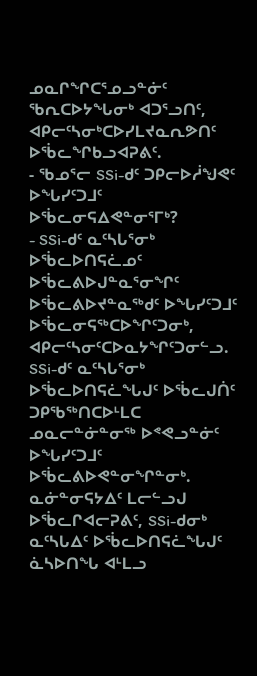ᓄᓇᒋᖏᑕᕐᓄᓗᓐᓃᑦ ᖃᕆᑕᐅᔭᖓᓂᒃ ᐊᑐᕐᓗᑎᑦ, ᐊᑭᓕᑦᓴᓂᒃᑕᐅᓯᒪᔪᓇᕆᕗᑎᑦ ᐅᖄᓚᖏᑲᓗᐊᕈᕕᑦ.
- ᖃᓄᕐᓕ SSi-ᑯᑦ ᑐᑭᓕᐅᓲᖑᕙᑦ ᐅᖓᓯᑦᑐᒧᑦ ᐅᖄᓚᓂᕋᐃᕙᓐᓂᕐᒥᒃ?
- SSi-ᑯᑦ ᓇᑦᓴᒐᕐᓂᒃ ᐅᖄᓚᐅᑎᕋᓛᓄᑦ ᐅᖄᓚᕕᐅᒍᓐᓇᕐᓂᖏᑦ ᐅᖄᓚᕕᐅᔪᓐᓇᖅᑯᑦ ᐅᖓᓯᑦᑐᒧᑦ ᐅᖄᓚᓂᕋᖅᑕᐅᖏᑦᑐᓂᒃ, ᐊᑭᓕᑦᓴᓂᑦᑕᐅᓇᔭᖏᑦᑐᓂᓪᓗ. SSi-ᑯᑦ ᓇᑦᓴᒐᕐᓂᒃ ᐅᖄᓚᐅᑎᕋᓛᖓᒍᑦ ᐅᖄᓚᒍᑏᑦ ᑐᑭᖃᖅᑎᑕᐅᒻᒪᑕ ᓄᓇᓕᓐᓃᓐᓂᖅ ᐅᕝᕙᓗᓐᓃᑦ ᐅᖓᓯᑦᑐᒧᑦ ᐅᖄᓚᕕᐅᕙᓐᓂᖏᓐᓂᒃ. ᓇᓃᓐᓂᕋᔭᐃᑦ ᒪᓕᓪᓗᒍ ᐅᖄᓚᒋᐊᓕᕈᕕᑦ, SSi-ᑯᓂᒃ ᓇᑦᓴᒐᐃᑦ ᐅᖄᓚᐅᑎᕋᓛᖓᒍᑦ ᓈᓴᐅᑎᖓ ᐊᒻᒪᓗ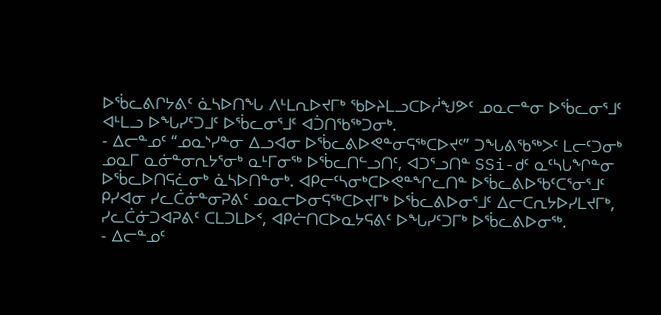ᐅᖄᓚᕕᒋᔭᕕᑦ ᓈᓴᐅᑎᖓ ᐱᒻᒪᕆᐅᔪᒥᒃ ᖃᐅᔨᒪᓗᑕᐅᓲᖑᕗᑦ ᓄᓇᓕᓐᓂ ᐅᖄᓚᓂᕐᒧᑦ ᐊᒻᒪᓗ ᐅᖓᓯᑦᑐᒧᑦ ᐅᖄᓚᓂᕐᒧᑦ ᐊᑑᑎᖃᖅᑐᓂᒃ.
- ᐃᓕᓐᓄᑦ “ᓄᓇᔅᓯᓐᓂ ᐃᓗᐊᓂ ᐅᖄᓚᕕᐅᕙᓐᓂᕋᖅᑕᐅᔪᑦ” ᑐᖓᕕᖃᖅᐳᑦ ᒪᓕᑦᑐᓂᒃ ᓄᓇᒥ ᓇᓃᓐᓂᕆᔭᕐᓂᒃ ᓇᒻᒥᓂᖅ ᐅᖄᓚᑎᓪᓗᑎᑦ, ᐊᑐᕐᓗᑎᓐ SSi-ᑯᑦ ᓇᑦᓴᒐᖏᓐᓂ ᐅᖄᓚᐅᑎᕋᓛᓂᒃ ᓈᓴᐅᑎᓐᓂᒃ. ᐊᑭᓕᑦᓴᓂᒃᑕᐅᕙᓐᖏᓚᑎᓐ ᐅᖄᓚᕕᐅᖃᑦᑕᕐᓂᕐᒧᑦ ᑭᓯᐊᓂ ᓯᓚᑖᓃᓐᓂᕈᕕᑦ ᓄᓇᓕᐅᓂᕋᖅᑕᐅᔪᒥᒃ ᐅᖄᓚᕕᐅᓂᕐᒧᑦ ᐃᓕᑕᕆᔭᐅᓯᒪᔪᒥᒃ, ᓯᓚᑖᓃᑐᐊᕈᕕᑦ ᑕᒪᑐᒪᐅᑉ, ᐊᑭᓖᑎᑕᐅᓇᔭᕋᕕᑦ ᐅᖓᓯᑦᑐᒥᒃ ᐅᖄᓚᕕᐅᓂᖅ.
- ᐃᓕᓐᓄᑦ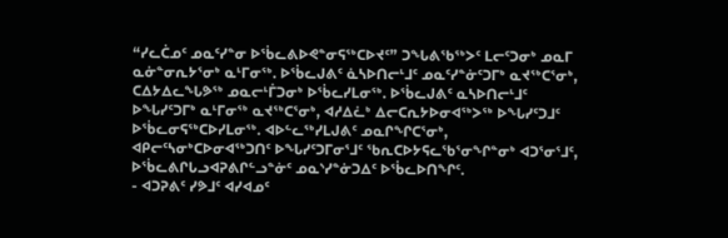“ᓯᓚᑖᓄᑦ ᓄᓇᑦᓯᓐᓂ ᐅᖄᓚᕕᐅᕙᓐᓂᕋᖅᑕᐅᔪᑦ” ᑐᖓᕕᖃᖅᐳᑦ ᒪᓕᑦᑐᓂᒃ ᓄᓇᒥ ᓇᓃᓐᓂᕆᔭᕐᓂᒃ ᓇᒻᒥᓂᖅ. ᐅᖄᓚᒍᕕᑦ ᓈᓴᐅᑎᓕᒻᒧᑦ ᓄᓇᑦᓯᓐᓃᑦᑐᒥᒃ ᓇᔪᖅᑕᕐᓂᒃ, ᑕᐃᔭᐃᓚᖓᕗᖅ ᓄᓇᓕᒻᒦᑐᓂᒃ ᐅᖄᓚᓯᒪᓂᖅ. ᐅᖄᓚᒍᕕᑦ ᓇᓴᐅᑎᓕᒻᒧᑦ ᐅᖓᓯᑦᑐᒥᒃ ᓇᒻᒥᓂᖅ ᓇᔪᖅᑕᕐᓂᒃ, ᐊᓱᐃᓛᒃ ᐃᓕᑕᕆᔭᐅᓂᐊᖅᐳᖅ ᐅᖓᓯᑦᑐᒧᑦ ᐅᖄᓚᓂᕋᖅᑕᐅᓯᒪᓂᖅ. ᐊᐅᓪᓚᖅᓯᒪᒍᕕᑦ ᓄᓇᒋᖏᑕᕐᓂᒃ, ᐊᑭᓕᑦᓴᓂᒃᑕᐅᓂᐊᖅᑐᑎᑦ ᐅᖓᓯᑦᑐᒥᓂᕐᒧᑦ ᖃᕆᑕᐅᔭᕋᓚᖃᕐᓂᖏᓐᓂᒃ ᐊᑐᕐᓂᕐᒧᑦ, ᐅᖄᓚᕕᒋᒐᓗᐊᕈᕕᒋᓪᓗᓐᓃᑦ ᓄᓇᔅᓯᓐᓃᑐᐃᑦ ᐅᖄᓚᐅᑎᖏᑦ.
- ᐊᑐᕈᕕᑦ ᓯᕗᒧᑦ ᐊᓯᐊᓄᑦ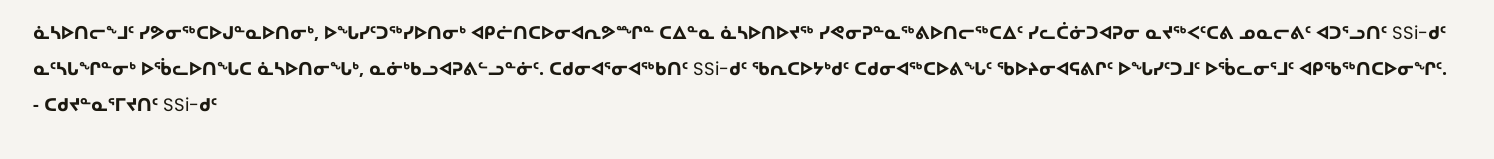ᓈᓴᐅᑎᓕᖕᒧᑦ ᓯᕗᓂᖅᑕᐅᒍᓐᓇᐅᑎᓂᒃ, ᐅᖓᓯᑦᑐᖅᓯᐅᑎᓂᒃ ᐊᑭᓖᑎᑕᐅᓂᐊᕆᕗᙱᓐ ᑕᐃᓐᓇ ᓈᓴᐅᑎᐅᔪᖅ ᓯᕙᓂᕈᓐᓇᖅᕕᐅᑎᓕᖅᑕᐃᑦ ᓯᓚᑖᓃᑐᐊᕈᓂ ᓇᔪᖅᐸᑦᑕᕕ ᓄᓇᓕᕕᑦ ᐊᑐᕐᓗᑎᑦ SSi-ᑯᑦ ᓇᑦᓴᒐᖏᓐᓂᒃ ᐅᖄᓚᐅᑎᖓᑕ ᓈᓴᐅᑎᓂᖓᒃ, ᓇᓃᒃᑲᓗᐊᕈᕕᓪᓗᓐᓃᑦ. ᑕᑯᓂᐊᕐᓂᐊᖅᑲᑎᑦ SSi-ᑯᑦ ᖃᕆᑕᐅᔭᒃᑯᑦ ᑕᑯᓂᐊᖅᑕᐅᕕᖓᑦ ᖃᐅᔨᓂᐊᕋᕕᒋᑦ ᐅᖓᓯᑦᑐᒧᑦ ᐅᖄᓚᓂᕐᒧᑦ ᐊᑭᖃᖅᑎᑕᐅᓂᖏᑦ.
- ᑕᑯᔪᓐᓇᕐᒥᔪᑎᑦ SSi-ᑯᑦ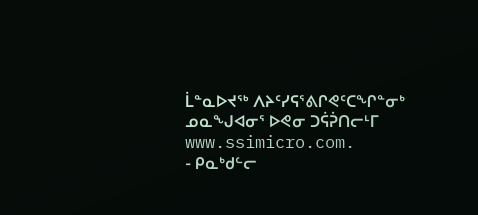ᒫᓐᓇᐅᔪᖅ ᐱᔨᑦᓯᕋᕐᕕᒋᕙᑦᑕᖏᓐᓂᒃ ᓄᓇᖑᐊᓂᕐ ᐅᕙᓂ ᑐᕌᕉᑎᓕᒻᒥ www.ssimicro.com.
- ᑭᓇᒃᑯᓪᓕ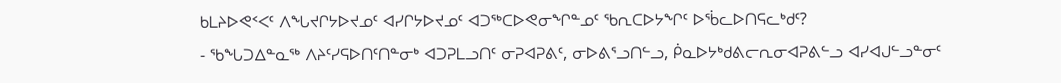ᑲᒪᔨᐅᕙᑉᐸᑦ ᐱᖓᔪᒋᔭᐅᔪᓄᑦ ᐊᓯᒋᔭᐅᔪᓄᑦ ᐊᑐᖅᑕᐅᕙᓂᖏᓐᓄᑦ ᖃᕆᑕᐅᔭᖏᑦ ᐅᖄᓚᐅᑎᕋᓚᒃᑯᑦ?
- ᖃᖓᑐᐃᓐᓇᖅ ᐱᔨᑦᓯᕋᐅᑎᑦᑎᓐᓂᒃ ᐊᑐᕈᒪᓗᑎᑦ ᓂᕈᐊᕈᕕᑦ, ᓂᐅᕕᕐᓗᑎᓪᓗ, ᑮᓇᐅᔭᒃᑯᕕᓕᕆᓂᐊᕈᕕᓪᓗ ᐊᓯᐊᒍᓪᓗᓐᓂᑦ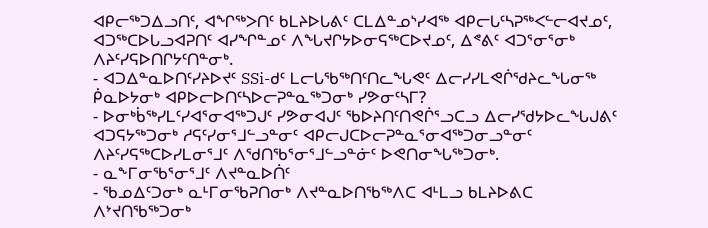ᐊᑭᓕᖅᑐᐃᓗᑎᑦ, ᐊᖏᖅᐳᑎᑦ ᑲᒪᔨᐅᒐᕕᑦ ᑕᒪᐃᓐᓄᔅᓯᐊᖅ ᐊᑭᓕᒐᑦᓴᕈᖅᐸᓪᓕᐊᔪᓄᑦ, ᐊᑐᖅᑕᐅᒐᓗᐊᕈᑎᑦ ᐊᓯᖏᓐᓄᑦ ᐱᖓᔪᒋᔭᐅᓂᕋᖅᑕᐅᔪᓄᑦ, ᐃᕝᕕᑦ ᐊᑐᕐᓂᕐᓂᒃ ᐱᔨᑦᓯᕋᐅᑎᒋᔭᑦᑎᓐᓂᒃ.
- ᐊᑐᐃᓐᓇᐅᑎᑦᓯᔨᐅᔪᑦ SSi-ᑯᑦ ᒪᓕᒐᖃᖅᑎᑦᑎᓚᖓᕙᑦ ᐃᓕᓯᓯᒪᕙᒌᖁᔨᓚᖓᓂᖅ ᑮᓇᐅᔭᓂᒃ ᐊᑭᐅᓕᐅᑎᑦᓴᐅᓕᕈᓐᓇᖅᑐᓂᒃ ᓯᕗᓂᑦᓴᒥ?
- ᐅᓂᒃᑳᖅᓯᒪᑦᓯᐊᕐᓂᐊᖅᑐᒍᑦ ᓯᕗᓂᐊᒍᑦ ᖃᐅᔨᑎᑦᑎᕙᒌᕐᓗᑕᓗ ᐃᓕᓯᖁᔭᐅᓚᖓᒍᕕᑦ ᐊᑐᕋᔭᖅᑐᓂᒃ ᓱᕋᑦᓯᓂᕐᒧᓪᓗᓐᓂᑦ ᐊᑭᓕᒍᑕᐅᓕᕈᓐᓇᕐᓂᐊᖅᑐᓂᓗᓐᓂᑦ ᐱᔨᑦᓯᕋᖅᑕᐅᓯᒪᓂᕐᒧᑦ ᐱᖁᑎᖃᕐᓂᕐᒧᓪᓗᓐᓃᑦ ᐅᕙᑎᓂᖓᖅᑐᓂᒃ.
- ᓇᖕᒥᓂᖃᕐᓂᕐᒧᑦ ᐱᔪᓐᓇᐅᑏᑦ
- ᖃᓄᐃᑦᑐᓂᒃ ᓇᒻᒥᓂᖃᕈᑎᓂᒃ ᐱᔪᓐᓇᐅᑎᖃᖅᐱᑕ ᐊᒻᒪᓗ ᑲᒪᔨᐅᕕᑕ ᐱᔾᔪᑎᖃᖅᑐᓂᒃ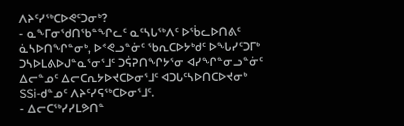ᐱᔨᑦᓯᖅᑕᐅᕙᑦᑐᓂᒃ?
- ᓇᖕᒥᓂᖁᑎᖃᓐᖏᓚᑦ ᓇᑦᓴᒐᖅᐱᑦ ᐅᖄᓚᐅᑎᕕᑦ ᓈᓴᐅᑎᖏᓐᓂᒃ, ᐅᕝᕙᓗᓐᓃᑦ ᖃᕆᑕᐅᔭᒃᑯᑦ ᐅᖓᓯᑦᑐᒥᒃ ᑐᓴᐅᒪᕕᐅᒍᓐᓇᕐᓂᕐᒧᑦ ᑐᕌᕈᑎᖏᔭᕐᓂ ᐊᓯᖏᓐᓂᓗᓐᓃᑦ ᐃᓕᓐᓄᑦ ᐃᓕᑕᕆᔭᐅᔪᑕᐅᓂᕐᒧᑦ ᐊᑐᒐᑦᓴᐅᑎᑕᐅᔪᓂᒃ SSi-ᑯᓐᓄᑦ ᐱᔨᑦᓯᕋᖅᑕᐅᓂᕐᒧᑦ.
- ᐃᓕᑕᖅᓯᓯᒪᕗᑎᓐ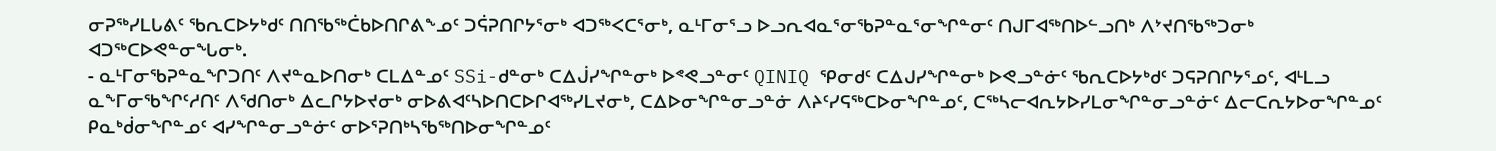ᓂᕈᖅᓯᒪᒐᕕᑦ ᖃᕆᑕᐅᔭᒃᑯᑦ ᑎᑎᖃᖅᑖᑲᐅᑎᒋᕕᖕᓄᑦ ᑐᕌᕈᑎᒋᔭᕐᓂᒃ ᐊᑐᖅᐸᑕᕐᓂᒃ, ᓇᒻᒥᓂᕐᓗ ᐅᓗᕆᐊᓇᕐᓂᖃᕈᓐᓇᕐᓂᖏᓐᓂᑦ ᑎᒍᒥᐊᖅᑎᐅᓪᓗᑎᒃ ᐱᔾᔪᑎᖃᖅᑐᓂᒃ ᐊᑐᖅᑕᐅᕙᓐᓂᖓᓂᒃ.
- ᓇᒻᒥᓂᖃᕈᓐᓇᖏᑐᑎᑦ ᐱᔪᓐᓇᐅᑎᓂᒃ ᑕᒪᐃᓐᓄᑦ SSi-ᑯᓐᓂᒃ ᑕᐃᒎᓯᖏᓐᓂᒃ ᐅᕝᕙᓗᓐᓂᑦ QINIQ ᕿᓂᑯᑦ ᑕᐃᒍᓯᖏᓐᓂᒃ ᐅᕙᓗᓐᓃᑦ ᖃᕆᑕᐅᔭᒃᑯᑦ ᑐᕋᕈᑎᒋᔭᕐᓄᑦ, ᐊᒻᒪᓗ ᓇᖕᒥᓂᖃᖏᑦᓱᑎᑦ ᐱᖁᑎᓂᒃ ᐃᓚᒋᔭᐅᔪᓂᒃ ᓂᐅᕕᐊᑦᓴᐅᑎᑕᐅᒋᐊᖅᓯᒪᔪᓂᒃ, ᑕᐃᐅᓂᖏᓐᓂᓗᓐᓃ ᐱᔨᑦᓯᕋᖅᑕᐅᓂᖏᓐᓄᑦ, ᑕᖅᓴᓕᐊᕆᔭᐅᓯᒪᓂᖏᓐᓂᓗᓐᓃᑦ ᐃᓕᑕᕆᔭᐅᓂᖏᓐᓄᑦ ᑭᓇᒃᑰᓂᖏᓐᓄᑦ ᐊᓯᖏᓐᓂᓗᓐᓃᑦ ᓂᐅᕐᕈᑎᒃᓴᖃᖅᑎᐅᓂᖏᓐᓄᑦ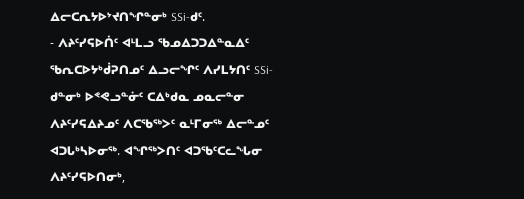ᐃᓕᑕᕆᔭᐅᔾᔪᑎᖏᓐᓂᒃ SSi-ᑯᑦ.
- ᐱᔨᑦᓯᕋᐅᑏᑦ ᐊᒻᒪᓗ ᖃᓄᐃᑐᑐᐃᓐᓇᐃᑦ ᖃᕆᑕᐅᔭᒃᑰᕈᑎᓄᑦ ᐃᓗᓕᖏᑦ ᐱᓯᒪᔭᑎᑦ SSi-ᑯᓐᓂᒃ ᐅᕝᕙᓗᓐᓃᑦ ᑕᐃᒃᑯᓇ ᓄᓇᓕᓐᓂ ᐱᔨᑦᓯᕋᐃᔨᓄᑦ ᐱᑕᖃᖅᐳᑦ ᓇᒻᒥᓂᖅ ᐃᓕᓐᓄᑦ ᐊᑐᒐᒃᓴᐅᓂᖅ. ᐊᖏᖅᐳᑎᑦ ᐊᑐᖃᑦᑕᓚᖓᓂ ᐱᔨᑦᓯᕋᐅᑎᓂᒃ,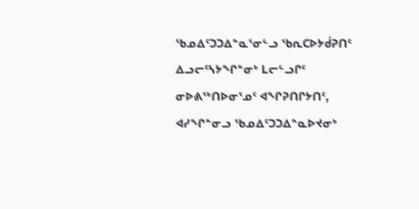ᖃᓄᐃᑦᑐᑐᐃᓐᓇᕐᓂᓪᓗ ᖃᕆᑕᐅᔭᑰᕈᑎᑦ ᐃᓗᓕᑦᓴᔭᖏᓐᓂᒃ ᒪᓕᓪᓗᒋᑦ ᓂᐅᕕᖅᑎᐅᓂᕐᓄᑦ ᐊᖏᕈᑎᒋᔭᑎᑦ, ᐊᓯᖏᓐᓂᓗ ᖃᓄᐃᑦᑐᑐᐃᓐᓇᐅᔪᓂᒃ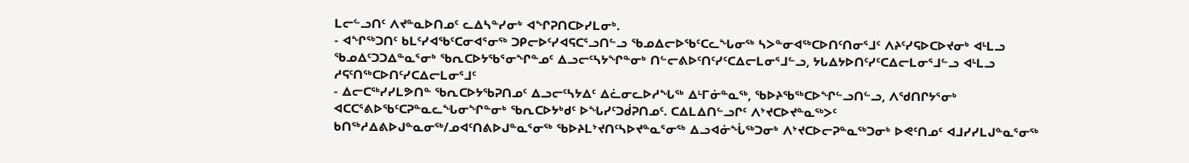ᒪᓕᓪᓗᑎᑦ ᐱᔪᓐᓇᐅᑎᓄᑦ ᓚᐃᓴᓐᓯᓂᒃ ᐊᖏᕈᑎᑕᐅᓯᒪᓂᒃ.
- ᐊᖏᖅᑐᑎᑦ ᑲᒪᑦᓯᐊᖃᑦᑕᓂᐊᕐᓂᖅ ᑐᑭᓕᐅᑦᓯᐊᕋᑕᕐᓗᑎᓪᓗ ᖃᓄᐃᓕᐅᖃᑦᑕᓚᖓᓂᖅ ᓴᐳᓐᓂᐊᖅᑕᐅᑎᑦᑎᓂᕐᒧᑦ ᐱᔨᑦᓯᕋᐅᑕᐅᔪᓂᒃ ᐊᒻᒪᓗ ᖃᓄᐃᑦᑐᑐᐃᓐᓇᕐᓂᒃ ᖃᕆᑕᐅᔭᖃᕐᓂᖏᓐᓄᑦ ᐃᓗᓕᑦᓴᔭᖏᓐᓂᒃ ᑎᓪᓕᕕᐅᑦᑎᑦᓯᑦᑕᐃᓕᒪᓂᕐᒧᓪᓗ, ᔭᒐᐃᔭᐅᑎᑦᓯᑦᑕᐃᓕᒪᓂᕐᒧᓪᓗ ᐊᒻᒪᓗ ᓱᕋᑦᑎᖅᑕᐅᑎᑦᓯᑕᐃᓕᒪᓂᕐᒧᑦ
- ᐃᓕᑕᖅᓯᓯᒪᕗᑎᓐ ᖃᕆᑕᐅᔭᖃᕈᑎᓄᑦ ᐃᓗᓕᑦᓴᔭᐃᑦ ᐃᓛᓂᓚᐅᓱᖓᖅ ᐃᒻᒥᓃᓐᓇᖅ, ᖃᐅᔨᖃᖅᑕᐅᖏᓪᓗᑎᓪᓗ, ᐱᖁᑎᒋᔭᕐᓂᒃ ᐊᑕᑕᕐᕕᐅᖃᑦᑕᕈᓐᓇᓚᖓᓂᖏᓐᓂᒃ ᖃᕆᑕᐅᔭᒃᑯᑦ ᐅᖓᓯᑦᑐᑰᕈᑎᓄᑦ. ᑕᐃᒪᐃᑎᓪᓗᒋᑦ ᐱᔾᔪᑕᐅᔪᓐᓇᖅᐳᑦ ᑲᑎᖅᓱᐃᕕᐅᒍᓐᓇᓂᖅ/ᓄᐊᑦᑎᕕᐅᒍᓐᓇᕐᓂᖅ ᖃᐅᔨᒪᔾᔪᑎᑦᓴᐅᔪᓐᓇᕐᓂᖅ ᐃᓗᐊᓃᖔᖅᑐᓂᒃ ᐱᔾᔪᑕᐅᓕᕈᓐᓇᖅᑐᓂᒃ ᐅᕙᑦᑎᓄᑦ ᐊᒧᓯᓯᒪᒍᓐᓇᕐᓂᖅ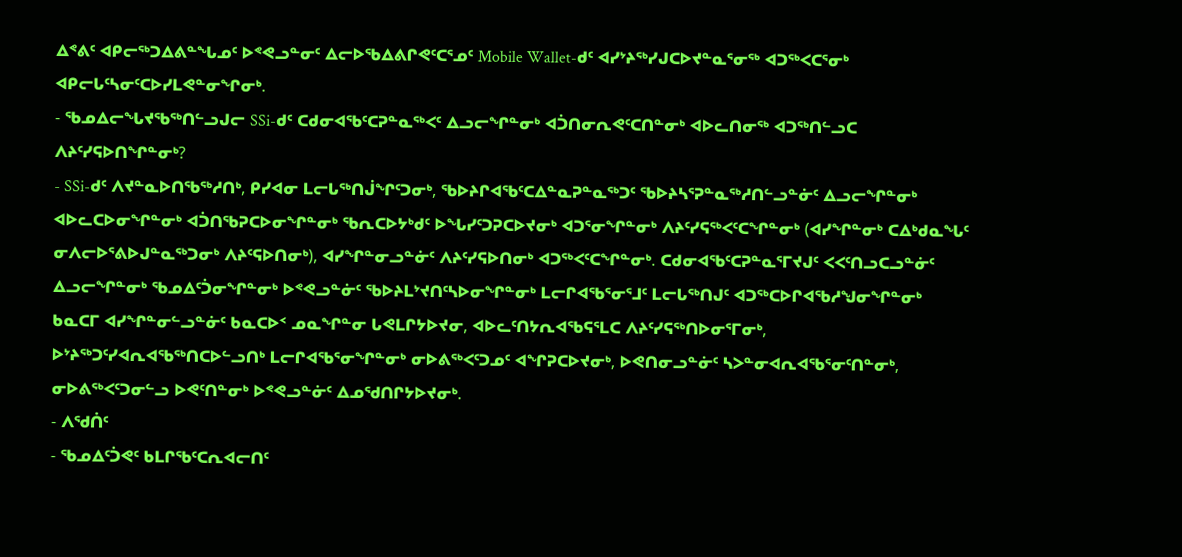ᐃᕝᕕᑦ ᐊᑭᓕᖅᑐᐃᕕᓐᖓᓄᑦ ᐅᕝᕙᓗᓐᓂᑦ ᐃᓕᐅᖃᐃᕕᒋᕙᑦᑕᕐᓄᑦ Mobile Wallet-ᑯᑦ ᐊᓯᔾᔨᖅᓯᒍᑕᐅᔪᓐᓇᕐᓂᖅ ᐊᑐᖅᐸᑕᕐᓂᒃ ᐊᑭᓕᒐᑦᓴᓂᑦᑕᐅᓯᒪᕙᓐᓂᖏᓂᒃ.
- ᖃᓄᐃᓕᖓᔪᖃᖅᑎᓪᓗᒍᓕ SSi-ᑯᑦ ᑕᑯᓂᐊᖃᑦᑕᕈᓐᓇᖅᐸᑦ ᐃᓗᓕᖏᓐᓂᒃ ᐊᑑᑎᓂᕆᕙᑦᑕᑎᓐᓂᒃ ᐊᐅᓚᑎᓂᖅ ᐊᑐᖅᑎᓪᓗᑕ ᐱᔨᑦᓯᕋᐅᑎᖏᓐᓂᒃ?
- SSi-ᑯᑦ ᐱᔪᓐᓇᐅᑎᖃᖅᓱᑎᒃ, ᑭᓯᐊᓂ ᒪᓕᒐᖅᑎᒎᖏᑦᑐᓂᒃ, ᖃᐅᔨᒋᐊᖃᑦᑕᐃᓐᓇᕈᓐᓇᖅᑐᑦ ᖃᐅᔨᓴᕐᕈᓐᓇᖅᓱᑎᓪᓗᓐᓃᑦ ᐃᓗᓕᖏᓐᓂᒃ ᐊᐅᓚᑕᐅᓂᖏᓐᓂᒃ ᐊᑑᑎᖃᕈᑕᐅᓂᖏᓐᓂᒃ ᖃᕆᑕᐅᔭᒃᑯᑦ ᐅᖓᓯᑦᑐᕈᑕᐅᔪᓂᒃ ᐊᑐᕐᓂᖏᓐᓂᒃ ᐱᔨᑦᓯᕋᖅᐸᑦᑕᖏᓐᓂᒃ (ᐊᓯᖏᓐᓂᒃ ᑕᐃᒃᑯᓇᖓᑦ ᓂᐱᓕᐅᕐᕕᐅᒍᓐᓇᖅᑐᓂᒃ ᐱᔨᑦᕋᐅᑎᓂᒃ), ᐊᓯᖏᓐᓂᓗᓐᓃᑦ ᐱᔨᑦᓯᕋᐅᑎᓂᒃ ᐊᑐᖅᐸᑦᑕᖏᓐᓂᒃ. ᑕᑯᓂᐊᖃᑦᑕᕈᓐᓇᕐᒥᔪᒍᑦ ᐸᐸᑦᑎᓗᑕᓗᓐᓃᑦ ᐃᓗᓕᖏᓐᓂᒃ ᖃᓄᐃᑦᑑᓂᖏᓐᓂᒃ ᐅᕝᕙᓗᓐᓃᑦ ᖃᐅᔨᒪᔾᔪᑎᑦᓴᐅᓂᖏᓐᓂᒃ ᒪᓕᒋᐊᖃᕐᓂᕐᒧᑦ ᒪᓕᒐᖅᑎᒍᑦ ᐊᑐᖅᑕᐅᒋᐊᖃᓱᖑᓂᖏᓐᓂᒃ ᑲᓇᑕᒥ ᐊᓯᖏᓐᓂᓪᓗᓐᓃᑦ ᑲᓇᑕᐅᑉ ᓄᓇᖏᓐᓂ ᒐᕙᒪᒋᔭᐅᔪᓂ, ᐊᐅᓚᑦᑎᔭᕆᐊᖃᕋᕐᒪᑕ ᐱᔨᑦᓯᕋᖅᑎᐅᓂᕐᒥᓂᒃ, ᐅᔾᔨᖅᑐᑦᓯᐊᕆᐊᖃᖅᑎᑕᐅᓪᓗᑎᒃ ᒪᓕᒋᐊᖃᕐᓂᖏᓐᓂᒃ ᓂᐅᕕᖅᐸᑦᑐᓄᑦ ᐊᖏᕈᑕᐅᔪᓂᒃ, ᐅᕙᑎᓂᓗᓐᓃᑦ ᓴᐳᓐᓂᐊᕆᐊᖃᕐᓂᑦᑎᓐᓂᒃ, ᓂᐅᕕᖅᐸᑦᑐᓂᓪᓗ ᐅᕙᑦᑎᓐᓂᒃ ᐅᕝᕙᓗᓐᓃᑦ ᐃᓄᖁᑎᒋᔭᐅᔪᓂᒃ.
- ᐱᖁᑏᑦ
- ᖃᓄᐃᑦᑑᕙᑦ ᑲᒪᒋᖃᑦᑕᕆᐊᓕᑎᑦ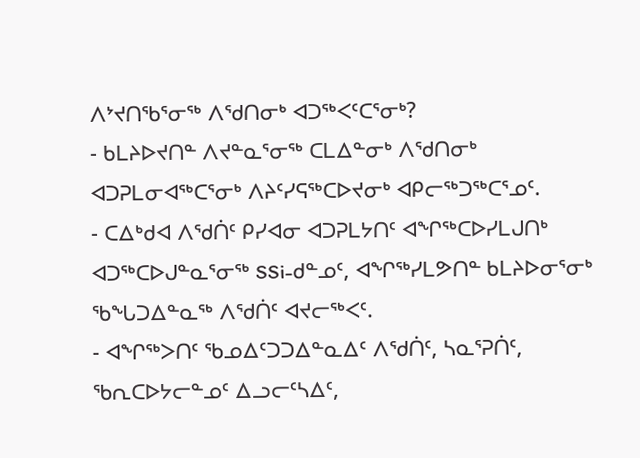ᐱᔾᔪᑎᖃᕐᓂᖅ ᐱᖁᑎᓂᒃ ᐊᑐᖅᐸᑦᑕᕐᓂᒃ?
- ᑲᒪᔨᐅᔪᑎᓐ ᐱᔪᓐᓇᕐᓂᖅ ᑕᒪᐃᓐᓂᒃ ᐱᖁᑎᓂᒃ ᐊᑐᕈᒪᓂᐊᖅᑕᕐᓂᒃ ᐱᔨᑦᓯᕋᖅᑕᐅᔪᓂᒃ ᐊᑭᓕᖅᑐᖅᑕᕐᓄᑦ.
- ᑕᐃᒃᑯᐊ ᐱᖁᑏᑦ ᑭᓯᐊᓂ ᐊᑐᕈᒪᔭᑎᑦ ᐊᖏᖅᑕᐅᓯᒪᒍᑎᒃ ᐊᑐᖅᑕᐅᒍᓐᓇᕐᓂᖅ SSi-ᑯᓐᓄᑦ, ᐊᖏᖅᓯᒪᕗᑎᓐ ᑲᒪᔨᐅᓂᕐᓂᒃ ᖃᖓᑐᐃᓐᓇᖅ ᐱᖁᑏᑦ ᐊᔪᓕᖅᐸᑦ.
- ᐊᖏᖅᐳᑎᑦ ᖃᓄᐃᑦᑐᑐᐃᓐᓇᐃᑦ ᐱᖁᑏᑦ, ᓴᓇᕐᕈᑏᑦ, ᖃᕆᑕᐅᔭᓕᓐᓄᑦ ᐃᓗᓕᑦᓴᐃᑦ,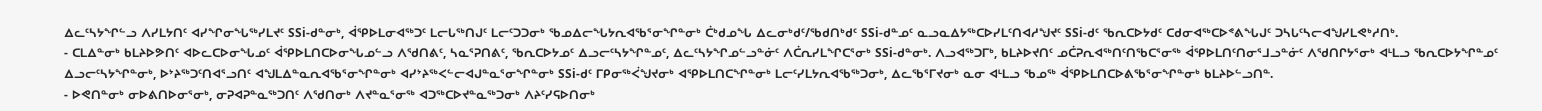ᐃᓚᑦᓴᔭᖏᓪᓗ ᐱᓯᒪᔭᑎᑦ ᐊᓯᖏᓂᖓᖅᓯᒪᔪᑦ SSi-ᑯᓐᓂᒃ, ᐋᕿᐅᒪᓂᐊᖅᑐᑦ ᒪᓕᒐᖅᑎᒍᑦ ᒪᓕᑦᑐᑐᓂᒃ ᖃᓄᐃᓕᖓᔭᕆᐊᖃᕐᓂᖏᓐᓂᒃ ᑖᒃᑯᓄᖓ ᐃᓚᓂᒃᑯᑦ/ᖃᑯᑎᒃᑯᑦ SSi-ᑯᓐᓄᑦ ᓇᓗᓇᐃᔭᖅᑕᐅᓯᒪᑦᑎᐊᓱᖑᔪᑦ SSi-ᑯᑦ ᖃᕆᑕᐅᔭᑯᑦ ᑕᑯᓂᐊᖅᑕᐅᕝᕕᖓᒍᑦ ᑐᓴᒐᑦᓴᓕᐊᖑᓯᒪᕙᒃᓱᑎᒃ.
- ᑕᒪᐃᓐᓂᒃ ᑲᒪᔨᐅᕗᑎᑦ ᐊᐅᓚᑕᐅᓂᖓᓄᑦ ᐋᕿᐅᒪᑎᑕᐅᓂᖓᓄᓪᓗ ᐱᖁᑎᕕᑦ, ᓴᓇᕐᕈᑎᕕᑦ, ᖃᕆᑕᐅᔭᓄᑦ ᐃᓗᓕᑦᓴᔭᖏᓐᓄᑦ, ᐃᓚᑦᓴᔭᖏᓄᓪᓗᓐᓃᑦ ᐱᑖᕆᓯᒪᖏᑕᕐᓂᒃ SSi-ᑯᓐᓂᒃ. ᐱᓗᐊᖅᑐᒥᒃ, ᑲᒪᔨᐅᔪᑎᑦ ᓄᑖᕈᕆᐊᖅᑎᑦᑎᖃᑕᕐᓂᖅ ᐋᕿᐅᒪᑎᑦᑎᓂᕐᒧᓗᓐᓃᑦ ᐱᖁᑎᒋᔭᕐᓂᒃ ᐊᒻᒪᓗ ᖃᕆᑕᐅᔭᖏᓐᓄᑦ ᐃᓗᓕᑦᓴᔭᖏᓐᓂᒃ, ᐅᔾᔨᖅᑐᑦᑎᐊᕐᓗᑎᑦ ᐊᖑᒪᐃᓐᓇᕆᐊᖃᕐᓂᖏᓐᓂᒃ ᐊᓯᔾᔨᖅᐸᓪᓕᐊᒍᓐᓇᕐᓂᖏᓐᓂᒃ SSi-ᑯᑦ ᒥᑭᓂᖅᐹᖑᔪᓂᒃ ᐊᕿᐅᒪᑎᑕᖏᓐᓂᒃ ᒪᓕᑦᓯᒪᔭᕆᐊᖃᖅᑐᓂᒃ, ᐃᓚᖃᕐᒥᔪᓂᒃ ᓇᓂ ᐊᒻᒪᓗ ᖃᓄᖅ ᐋᕿᐅᒪᑎᑕᐅᕕᖃᕐᓂᖏᓐᓂᒃ ᑲᒪᔨᐅᓪᓗᑎᓐ.
- ᐅᕙᑎᓐᓂᒃ ᓂᐅᕕᑎᐅᓂᕐᓂᒃ, ᓂᕈᐊᕈᓐᓇᖅᑐᑎᑦ ᐱᖁᑎᓂᒃ ᐱᔪᓐᓇᕐᓂᖅ ᐊᑐᖅᑕᐅᔪᓐᓇᖅᑐᓂᒃ ᐱᔨᑦᓯᕋᐅᑎᓂᒃ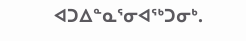ᐊᑐᐃᓐᓇᕐᓂᐊᖅᑐᓂᒃ.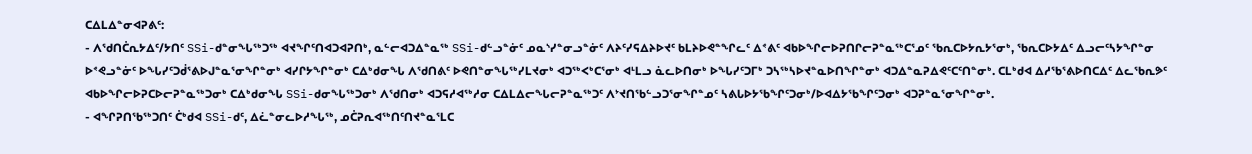ᑕᐃᒪᐃᓐᓂᐊᕈᕕᑦ:
- ᐱᖁᑎᑖᕆᔭᐃᑦ/ᔭᑎᑦ SSi-ᑯᓐᓂᖓᖅᑐᖅ ᐊᔪᖏᑦᑎᐊᑐᐊᕈᑎᒃ, ᓇᓪᓕᐊᑐᐃᓐᓇᖅ SSi-ᑯᓪᓗᓐᓃᑦ ᓄᓇᔅᓯᓐᓂᓗᓐᓃᑦ ᐱᔨᑦᓯᕋᐃᔨᐅᔪᑦ ᑲᒪᔨᐅᕙᓐᖏᓚᑦ ᐃᕝᕕᑦ ᐊᑲᐅᖏᓕᐅᕈᑎᒋᓕᕈᓐᓇᖅᑕᕐᓄᑦ ᖃᕆᑕᐅᔭᕆᔭᕐᓂᒃ, ᖃᕆᑕᐅᔭᐃᑦ ᐃᓗᓕᑦᓴᔭᖏᓐᓂ ᐅᕝᕙᓗᓐᓃᑦ ᐅᖓᓯᑦᑐᑰᕐᕕᐅᒍᓐᓇᕐᓂᖏᓐᓂᒃ ᐊᓯᒋᔭᖏᓐᓂᒃ ᑕᐃᒃᑯᓂᖓ ᐱᖁᑎᕕᑦ ᐅᕙᑎᓐᓂᖓᖅᓯᒪᔪᓂᒃ ᐊᑐᖅᐸᒃᑕᕐᓂᒃ ᐊᒻᒪᓗ ᓈᓚᐅᑎᓂᒃ ᐅᖓᓯᑦᑐᒥᒃ ᑐᓴᖅᓴᐅᔪᓐᓇᐅᑎᖏᓐᓂᒃ ᐊᑐᐃᓐᓇᕈᐃᕙᑦᑕᑦᑎᓐᓂᒃ. ᑕᒪᒃᑯᐊ ᐃᓱᖃᕐᕕᐅᑎᑕᐃᑦ ᐃᓚᖃᕆᕗᑦ ᐊᑲᐅᖏᓕᐅᕈᑕᐅᓕᕈᓐᓇᖅᑐᓂᒃ ᑕᐃᒃᑯᓂᖓ SSi-ᑯᓂᖓᖅᑐᓂᒃ ᐱᖁᑎᓂᒃ ᐊᑐᕋᓱᐊᖅᓱᓂ ᑕᐃᒪᐃᓕᖓᓕᕈᓐᓇᖅᑐᑦ ᐱᔾᔪᑎᖃᓪᓗᑐᕐᓂᖏᓐᓄᑦ ᓴᕕᒐᐅᔭᖃᖏᑦᑐᓂᒃ/ᐅᐊᐃᔭᖃᖏᑦᑐᓂᒃ ᐊᑐᕈᓐᓇᕐᓂᖏᓐᓂᒃ.
- ᐊᖏᕈᑎᖃᖅᑐᑎᑦ ᑖᒃᑯᐊ SSi-ᑯᑦ, ᐃᓛᓐᓂᓚᐅᓱᖓᖅ, ᓄᑖᕈᕆᐊᖅᑎᑦᑎᔪᓐᓇᕐᒪᑕ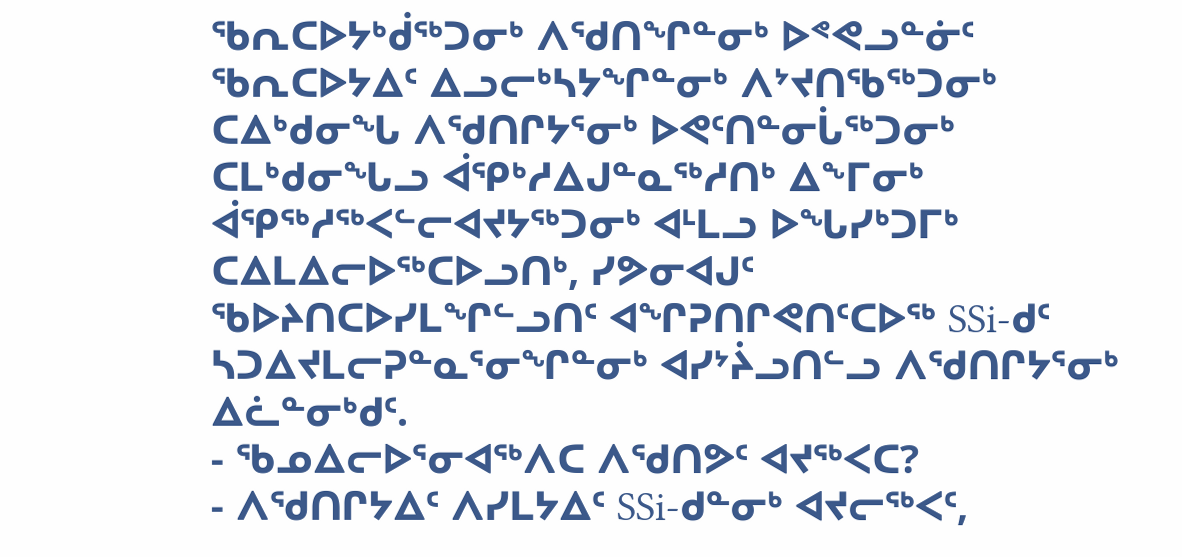ᖃᕆᑕᐅᔭᒃᑰᖅᑐᓂᒃ ᐱᖁᑎᖏᓐᓂᒃ ᐅᕝᕙᓗᓐᓃᑦ ᖃᕆᑕᐅᔭᐃᑦ ᐃᓗᓕᒃᓴᔭᖏᓐᓂᒃ ᐱᔾᔪᑎᖃᖅᑐᓂᒃ ᑕᐃᒃᑯᓂᖓ ᐱᖁᑎᒋᔭᕐᓂᒃ ᐅᕙᑦᑎᓐᓂᒑᖅᑐᓂᒃ ᑕᒪᒃᑯᓂᖓᓗ ᐋᕿᒃᓱᐃᒍᓐᓇᖅᓱᑎᒃ ᐃᖕᒥᓂᒃ ᐋᕿᖅᓱᖅᐸᓪᓕᐊᔪᔭᖅᑐᓂᒃ ᐊᒻᒪᓗ ᐅᖓᓯᒃᑐᒥᒃ ᑕᐃᒪᐃᓕᐅᖅᑕᐅᓗᑎᒃ, ᓯᕗᓂᐊᒍᑦ ᖃᐅᔨᑎᑕᐅᓯᒪᖏᓪᓗᑎᑦ ᐊᖏᕈᑎᒋᕙᑎᑦᑕᐅᖅ SSi-ᑯᑦ ᓴᑐᐃᔪᒪᓕᕈᓐᓇᕐᓂᖏᓐᓂᒃ ᐊᓯᔾᔩᓗᑎᓪᓗ ᐱᖁᑎᒋᔭᕐᓂᒃ ᐃᓛᓐᓂᒃᑯᑦ.
- ᖃᓄᐃᓕᐅᕐᓂᐊᖅᐱᑕ ᐱᖁᑎᕗᑦ ᐊᔪᖅᐸᑕ?
- ᐱᖁᑎᒋᔭᐃᑦ ᐱᓯᒪᔭᐃᑦ SSi-ᑯᓐᓂᒃ ᐊᔪᓕᖅᐸᑦ,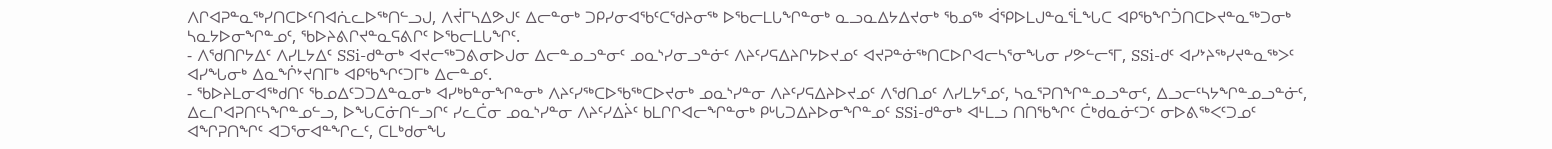ᐱᒋᐊᕈᓐᓇᖅᓯᑎᑕᐅᑦᑎᐊᕇᓚᐅᖅᑎᓪᓗᒍ, ᐱᔫᒥᓴᐃᕗᒍᑦ ᐃᓕᓐᓂᒃ ᑐᑭᓯᓂᐊᖃᑦᑕᖁᔨᓂᖅ ᐅᖃᓕᒪᒐᖏᓐᓂᒃ ᓇᓗᓇᐃᔭᐃᔪᓂᒃ ᖃᓄᖅ ᐋᕿᐅᒪᒍᓐᓇᕐᒫᖓᑕ ᐊᑭᖃᖏᑑᑎᑕᐅᔪᓐᓇᖅᑐᓂᒃ ᓴᓇᔭᐅᓂᖏᓐᓄᑦ, ᖃᐅᔨᕕᒋᔪᓐᓇᕋᕕᒋᑦ ᐅᖃᓕᒪᒐᖏᑦ.
- ᐱᖁᑎᒋᔭᐃᑦ ᐱᓯᒪᔭᐃᑦ SSi-ᑯᓐᓂᒃ ᐊᔪᓕᖅᑐᕕᓂᐅᒍᓂ ᐃᓕᓐᓄᓗᓐᓂᑦ ᓄᓇᔅᓯᓂᓗᓐᓃᑦ ᐱᔨᑦᓯᕋᐃᔨᒋᔭᐅᔪᓄᑦ ᐊᔪᕈᓐᓃᖅᑎᑕᐅᒋᐊᓕᓴᕐᓂᖓᓂ ᓯᕗᓪᓕᕐᒥ, SSi-ᑯᑦ ᐊᓯᔾᔨᖅᓯᔪᓐᓇᖅᐳᑦ ᐊᓯᖓᓂᒃ ᐃᓇᖐᔾᔪᑎᒥᒃ ᐊᑭᖃᖏᑦᑐᒥᒃ ᐃᓕᓐᓄᑦ.
- ᖃᐅᔨᒪᓂᐊᖅᑯᑎᑦ ᖃᓄᐃᑦᑐᑐᐃᓐᓇᓂᒃ ᐊᓯᒃᑲᓐᓂᖏᓐᓂᒃ ᐱᔨᑦᓯᖅᑕᐅᖃᖅᑕᐅᔪᓂᒃ ᓄᓇᔅᓯᓐᓂ ᐱᔨᑦᓯᕋᐃᔨᐅᔪᓄᑦ ᐱᖁᑎᓄᑦ ᐱᓯᒪᔭᕐᓄᑦ, ᓴᓇᕐᕈᑎᖏᓐᓄᓗᓐᓂᑦ, ᐃᓗᓕᑦᓴᔭᖏᓐᓄᓗᓐᓃᑦ, ᐃᓚᒋᐊᕈᑎᑦᓴᖏᓐᓄᓪᓗ, ᐅᖓᑕᓃᑎᓪᓗᒋᑦ ᓯᓚᑖᓂ ᓄᓇᔅᓯᓐᓂ ᐱᔨᑦᓯᐃᔩᑦ ᑲᒪᒋᒋᐊᓕᖏᓐᓂᒃ ᑭᒡᒐᑐᐃᔨᐅᓂᖏᓐᓄᑦ SSi-ᑯᓐᓂᒃ ᐊᒻᒪᓗ ᑎᑎᖃᖏᑦ ᑖᒃᑯᓇᓃᑦᑐᑦ ᓂᐅᕕᖅᐸᑦᑐᓄᑦ ᐊᖏᕈᑎᖏᑦ ᐊᑐᕐᓂᐊᓐᖏᓚᑦ, ᑕᒪᒃᑯᓂᖓ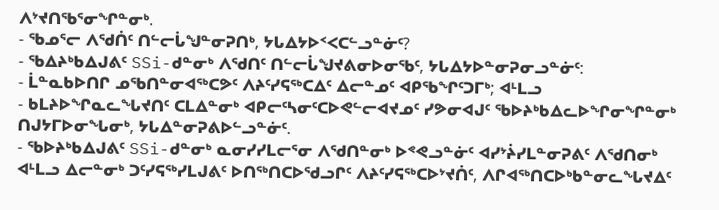ᐱᔾᔪᑎᖃᕐᓂᖏᓐᓂᒃ.
- ᖃᓄᕐᓕ ᐱᖁᑏᑦ ᑎᓪᓕᒑᖑᓐᓂᕈᑎᒃ, ᔭᒐᐃᔭᐅᑉᐸᑕᓪᓗᓐᓃᑦ?
- ᖃᐃᔨᒃᑲᐃᒍᕕᑦ SSi-ᑯᓐᓂᒃ ᐱᖁᑎᑦ ᑎᓪᓕᒑᖑᔪᕕᓂᐅᓂᖃᑦ, ᔭᒐᐃᔭᐅᓐᓂᕈᓂᓗᓐᓃᑦ:
- ᒫᓐᓇᑲᐅᑎᒋ ᓄᖃᑎᓐᓂᐊᖅᑕᕗᑦ ᐱᔨᑦᓯᕋᖅᑕᐃᑦ ᐃᓕᓐᓄᑦ ᐊᑭᖃᖏᑦᑐᒥᒃ; ᐊᒻᒪᓗ
- ᑲᒪᔨᐅᖏᓇᓚᖓᔪᑎᑦ ᑕᒪᐃᓐᓂᒃ ᐊᑭᓕᑦᓴᓂᑦᑕᐅᕙᓪᓕᐊᔪᓄᑦ ᓯᕗᓂᐊᒍᑦ ᖃᐅᔨᒃᑲᐃᓚᐅᖏᓂᖏᓐᓂᒃ ᑎᒍᔭᒥᐅᓂᖓᓂᒃ, ᔭᒐᐃᓐᓂᕈᕕᐅᓪᓗᓐᓃᑦ.
- ᖃᐅᔨᒃᑲᐃᒍᕕᑦ SSi-ᑯᓐᓂᒃ ᓇᓂᓯᓯᒪᓕᕐᓂ ᐱᖁᑎᓐᓂᒃ ᐅᕝᕙᓗᓐᓃᑦ ᐊᓯᔾᔩᓯᒪᓐᓂᕈᕕᑦ ᐱᖁᑎᓂᒃ ᐊᒻᒪᓗ ᐃᓕᓐᓂᒃ ᑐᑦᓯᕋᖅᓯᒪᒍᕕᑦ ᐅᑎᖅᑎᑕᐅᖁᓗᒋᑦ ᐱᔨᑦᓯᕋᖅᑕᐅᔾᔪᑏᑦ, ᐱᒋᐊᖅᑎᑕᐅᒃᑲᓐᓂᓚᖓᔪᐃᑦ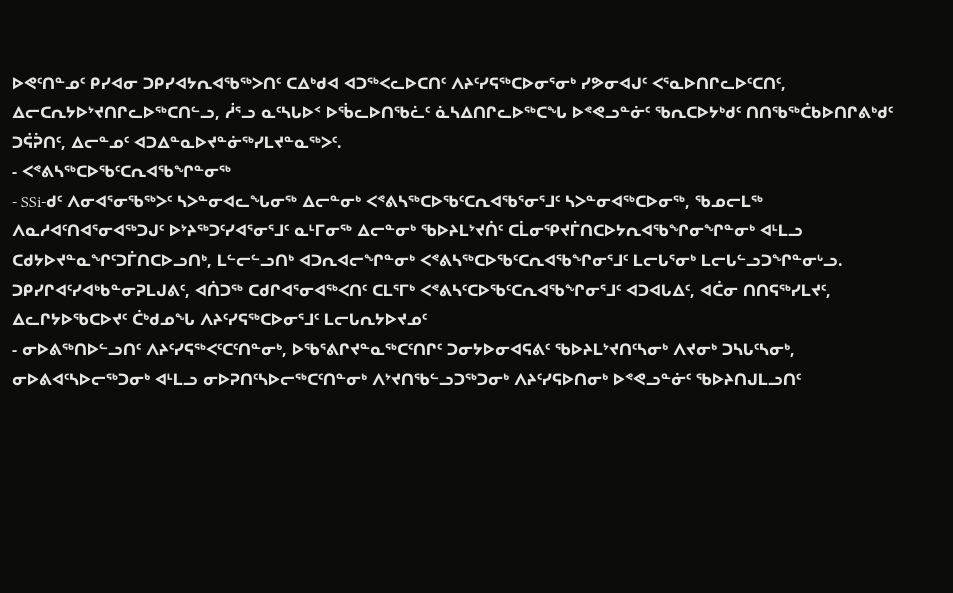ᐅᕙᑦᑎᓐᓄᑦ ᑭᓯᐊᓂ ᑐᑭᓯᐊᔭᕆᐊᖃᖅᐳᑎᑦ ᑕᐃᒃᑯᐊ ᐊᑐᖅᐸᓚᐅᑕᑎᑦ ᐱᔨᑦᓯᕋᖅᑕᐅᓂᕐᓂᒃ ᓯᕗᓂᐊᒍᑦ ᐸᕐᓇᐅᑎᒋᓚᐅᑦᑕᑎᑦ, ᐃᓕᑕᕆᔭᐅᔾᔪᑎᒋᓚᐅᖅᑕᑎᓪᓗ, ᓲᕐᓗ ᓇᑦᓴᒐᐅᑉ ᐅᖄᓚᐅᑎᖃᓛᑦ ᓈᓴᐃᑎᒋᓚᐅᖅᑕᖓ ᐅᕝᕙᓗᓐᓃᑦ ᖃᕆᑕᐅᔭᒃᑯᑦ ᑎᑎᖃᖅᑖᑲᐅᑎᒋᕕᒃᑯᑦ ᑐᕌᕉᑎᑦ, ᐃᓕᓐᓄᑦ ᐊᑐᐃᓐᓇᐅᔪᓐᓃᖅᓯᒪᔪᓐᓇᖅᐳᑦ.
- ᐸᕝᕕᓴᖅᑕᐅᖃᑦᑕᕆᐊᖃᖏᓐᓂᖅ
- SSi-ᑯᑦ ᐱᓂᐊᕐᓂᖃᖅᐳᑦ ᓴᐳᓐᓂᐊᓚᖓᓂᖅ ᐃᓕᓐᓂᒃ ᐸᕝᕕᓴᖅᑕᐅᖃᑦᑕᕆᐊᖃᕐᓂᕐᒧᑦ ᓴᐳᓐᓂᐊᖅᑕᐅᓂᖅ, ᖃᓄᓕᒪᖅ ᐱᓇᓱᐊᑦᑎᐊᕐᓂᐊᖅᑐᒍᑦ ᐅᔾᔨᖅᑐᑦᓯᐊᕐᓂᕐᒧᑦ ᓇᒻᒥᓂᖅ ᐃᓕᓐᓂᒃ ᖃᐅᔨᒪᔾᔪᑏᑦ ᑕᒫᓂᕿᔪᒦᑎᑕᐅᔭᕆᐊᖃᖏᓂᖏᓐᓂᒃ ᐊᒻᒪᓗ ᑕᑯᔭᐅᔪᓐᓇᖏᑦᑐᒦᑎᑕᐅᓗᑎᒃ, ᒪᓪᓕᓪᓗᑎᒃ ᐊᑐᕆᐊᓕᖏᓐᓂᒃ ᐸᕝᕕᓴᖅᑕᐅᖃᑦᑕᕆᐊᖃᖏᓂᕐᒧᑦ ᒪᓕᒐᕐᓂᒃ ᒪᓕᒐᓪᓗᑐᖏᓐᓂᒡᓗ. ᑐᑭᓯᒋᐊᑦᓯᐊᒃᑲᓐᓂᕈᒪᒍᕕᑦ, ᐊᑏᑐᖅ ᑕᑯᒋᐊᕐᓂᐊᖅᐸᑎᑦ ᑕᒪᕐᒥᒃ ᐸᕝᕕᓴᑦᑕᐅᖃᑦᑕᕆᐊᖃᖏᓂᕐᒧᑦ ᐊᑐᐊᒐᐃᑦ, ᐊᑖᓂ ᑎᑎᕋᖅᓯᒪᔪᑦ, ᐃᓚᒋᔭᐅᖃᑕᐅᔪᑦ ᑖᒃᑯᓄᖓ ᐱᔨᑦᓯᕋᖅᑕᐅᓂᕐᒧᑦ ᒪᓕᒐᕆᔭᐅᔪᓄᑦ
- ᓂᐅᕕᖅᑎᐅᓪᓗᑎᑦ ᐱᔨᑦᓯᕋᖅᐸᑦᑕᑦᑎᓐᓂᒃ, ᐅᖃᕐᕕᒋᔪᓐᓇᖅᑕᑦᑎᒋᑦ ᑐᓂᔭᐅᓂᐊᕋᕕᑦ ᖃᐅᔨᒪᔾᔪᑎᑦᓴᓂᒃ ᐱᔪᓂᒃ ᑐᓴᒐᑦᓴᓂᒃ, ᓂᐅᕕᐊᑦᓴᐅᓕᖅᑐᓂᒃ ᐊᒻᒪᓗ ᓂᐅᕈᑎᑦᓴᐅᓕᖅᑕᑦᑎᓐᓂᒃ ᐱᔾᔪᑎᖃᓪᓗᑐᖅᑐᓂᒃ ᐱᔨᑦᓯᕋᐅᑎᓂᒃ ᐅᕝᕙᓗᓐᓃᑦ ᖃᐅᔨᑎᒍᒪᓗᑎᑦ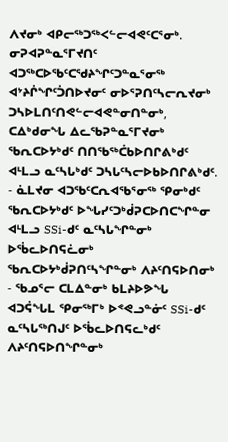ᐱᔪᓂᒃ ᐊᑭᓕᖅᑐᖅᐸᓪᓕᐊᕙᑦᑕᕐᓂᒃ. ᓂᕈᐊᕈᓐᓇᕐᒥᔪᑎᑦ ᐊᑐᖅᑕᐅᖃᑦᑕᖁᔨᖏᑦᑐᓐᓇᕐᓂᖅ ᐊᔾᔨᒌᖏᑦᑑᑎᐅᔪᓂᑦ ᓂᐅᕐᕈᑎᑦᓴᓕᕆᔪᓂᒃ ᑐᓴᐅᒪᑎᑦᑎᕙᓪᓕᐊᕙᓐᓂᑎᓐᓂᒃ, ᑕᐃᒃᑯᓂᖓ ᐃᓚᖃᕈᓐᓇᕐᒥᔪᓂᒃ ᖃᕆᑕᐅᔭᒃᑯᑦ ᑎᑎᖃᖅᑖᑲᐅᑎᒋᕕᒃᑯᑦ ᐊᒻᒪᓗ ᓇᑦᓴᒐᒃᑯᑦ ᑐᓴᒐᑦᓴᓕᐅᑲᐅᑎᒋᕕᒃᑯᑦ.
- ᓈᒪᔪᓂ ᐊᑐᖃᑦᑕᕆᐊᖃᕐᓂᖅ ᕿᓂᒃᑯᑦ ᖃᕆᑕᐅᔭᒃᑯᑦ ᐅᖓᓯᑦᑐᒃᑰᕈᑕᐅᑎᑕᖏᓐᓂ ᐊᒻᒪᓗ SSi-ᑯᑦ ᓇᑦᓴᒐᖏᓐᓂᒃ ᐅᖄᓚᐅᑎᕋᓛᓂᒃ ᖃᕆᑕᐅᔭᒃᑰᕈᑎᑦᓴᖏᓐᓂᒃ ᐱᔨᑦᑎᕋᐅᑎᓂᒃ
- ᖃᓄᕐᓕ ᑕᒪᐃᓐᓂᒃ ᑲᒪᔨᐅᕗᖓ ᐊᑐᕌᖓᒪ ᕿᓂᖅᒥᒃ ᐅᕝᕙᓗᓐᓃᑦ SSi-ᑯᑦ ᓇᑦᓴᒐᖅᑎᒍᑦ ᐅᖄᓚᐅᑎᕋᓚᒃᑯᑦ ᐱᔨᑦᑎᕋᐅᑎᖏᓐᓂᒃ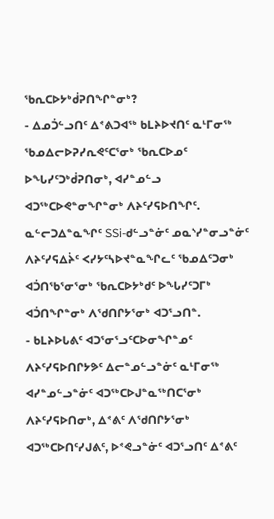ᖃᕆᑕᐅᔭᒃᑰᕈᑎᖏᓐᓂᒃ?
- ᐃᓄᑑᓪᓗᑎᑦ ᐃᕝᕕᑐᐊᖅ ᑲᒪᔨᐅᔪᑎᑦ ᓇᒻᒥᓂᖅ ᖃᓄᐃᓕᐅᕈᓯᕆᕙᑦᑕᕐᓂᒃ ᖃᕆᑕᐅᓄᑦ ᐅᖓᓯᑦᑐᒃᑰᕈᑎᓂᒃ, ᐊᓯᓐᓄᓪᓗ ᐊᑐᖅᑕᐅᕙᓐᓂᖏᓐᓂᒃ ᐱᔨᑦᓯᕋᐅᑎᖏᑦ. ᓇᓪᓕᑐᐃᓐᓇᖏᑦ SSi-ᑯᓪᓗᓐᓃᑦ ᓄᓇᔅᓯᓐᓂᓗᓐᓃᑦ ᐱᔨᑦᓯᕋᐃᔩᑦ ᐸᓯᔭᑦᓴᐅᔪᓐᓇᖏᓚᑦ ᖃᓄᐃᑦᑐᓂᒃ ᐊᑑᑎᖃᕐᓂᕐᓂᒃ ᖃᕆᑕᐅᔭᒃᑯᑦ ᐅᖓᓯᑦᑐᒥᒃ ᐊᑑᑎᖏᓐᓂᒃ ᐱᖁᑎᒋᔭᕐᓂᒃ ᐊᑐᕐᓗᑎᓐ.
- ᑲᒪᔨᐅᒐᕕᑦ ᐊᑐᕐᓂᕐᓗᑦᑕᐅᓂᖏᓐᓄᑦ ᐱᔨᑦᓯᕋᐅᑎᒋᔭᕗᑦ ᐃᓕᓐᓄᓪᓗᓐᓃᑦ ᓇᒻᒥᓂᖅ ᐊᓯᓐᓄᓪᓗᓐᓃᑦ ᐊᑐᖅᑕᐅᒍᓐᓇᖅᑎᑕᕐᓂᒃ ᐱᔨᑦᓯᕋᐅᑎᓂᒃ, ᐃᕝᕕᑦ ᐱᖁᑎᒋᔭᕐᓂᒃ ᐊᑐᖅᑕᐅᑎᑦᓯᒍᕕᑦ, ᐅᕝᕙᓗᓐᓃᑦ ᐊᑐᕐᓗᑎᑦ ᐃᕝᕕᑦ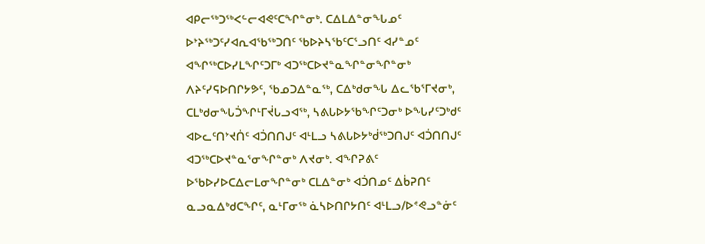ᐊᑭᓕᖅᑐᖅᐸᓪᓕᐊᕙᑦᑕᖏᓐᓂᒃ. ᑕᐃᒪᐃᓐᓂᖓᓄᑦ ᐅᔾᔨᖅᑐᑦᓯᐊᕆᐊᖃᖅᑐᑎᑦ ᖃᐅᔨᓴᖃᑦᑕᕐᓗᑎᑦ ᐊᓯᓐᓄᑦ ᐊᖏᖅᑕᐅᓯᒪᖏᑦᑐᒥᒃ ᐊᑐᖅᑕᐅᔪᓐᓇᖏᓐᓂᖏᓐᓂᒃ ᐱᔨᑦᓯᕋᐅᑎᒋᔭᕗᑦ, ᖃᓄᑐᐃᓐᓇᖅ, ᑕᐃᒃᑯᓂᖓ ᐃᓚᖃᕐᒥᔪᓂᒃ, ᑕᒪᒃᑯᓂᖓᑑᖏᒻᒥᔫᒐᓗᐊᖅ, ᓴᕕᒐᐅᔭᖃᖏᑦᑐᓂᒃ ᐅᖓᓯᑦᑐᒃᑯᑦ ᐊᐅᓚᑦᑎᔾᔪᑏᑦ ᐊᑑᑎᑎᒍᑦ ᐊᒻᒪᓗ ᓴᕕᒐᐅᔭᒃᑰᖅᑐᑎᒍᑦ ᐊᑑᑎᑎᒍᑦ ᐊᑐᖅᑕᐅᔪᓐᓇᕐᓂᖏᓐᓂᒃ ᐱᔪᓂᒃ. ᐊᖏᕈᕕᑦ ᐅᖃᐅᓯᐅᑕᐃᓕᒪᓂᖏᓐᓂᒃ ᑕᒪᐃᓐᓂᒃ ᐊᑑᑎᓄᑦ ᐃᑳᕈᑎᑦ ᓇᓗᓇᐃᒃᑯᑕᖏᑦ, ᓇᒻᒥᓂᖅ ᓈᓴᐅᑎᒋᔭᑎᑦ ᐊᒻᒪᓗ/ᐅᕝᕙᓗᓐᓃᑦ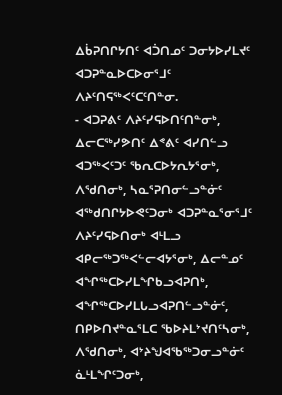ᐃᑳᕈᑎᒋᔭᑎᑦ ᐊᑑᑎᓄᑦ ᑐᓂᔭᐅᓯᒪᔪᑦ ᐊᑐᕈᓐᓇᐅᑕᐅᓂᕐᒧᑦ ᐱᔨᑦᑎᕋᖅᐸᑦᑕᑦᑎᓐᓂ.
- ᐊᑐᕈᕕᑦ ᐱᔨᑦᓯᕋᐅᑎᑦᑎᓐᓂᒃ, ᐃᓕᑕᖅᓯᕗᑎᑦ ᐃᕝᕕᑦ ᐊᓯᑎᓪᓗ ᐊᑐᖅᐸᑦᑐᑦ ᖃᕆᑕᐅᔭᕆᔭᕐᓂᒃ, ᐱᖁᑎᓂᒃ, ᓴᓇᕐᕈᑎᓂᓪᓗᓐᓃᑦ ᐊᖅᑯᑎᒋᔭᐅᕙᑦᑐᓂᒃ ᐊᑐᕈᓐᓇᕐᓂᕐᒧᑦ ᐱᔨᑦᓯᕋᐅᑎᓂᒃ ᐊᒻᒪᓗ ᐊᑭᓕᖅᑐᖅᐸᓪᓕᐊᔭᕐᓂᒃ, ᐃᓕᓐᓄᑦ ᐊᖏᖅᑕᐅᓯᒪᖏᑲᓗᐊᕈᑎᒃ, ᐊᖏᖅᑕᐅᓯᒪᒐᓗᐊᕈᑎᓪᓗᓐᓃᑦ, ᑎᑭᐅᑎᔪᓐᓇᕐᒪᑕ ᖃᐅᔨᒪᔾᔪᑎᑦᓴᓂᒃ, ᐱᖁᑎᓂᒃ, ᐊᔾᔨᖑᐊᖃᖅᑐᓂᓗᓐᓃᑦ ᓈᒻᒪᖏᑦᑐᓂᒃ,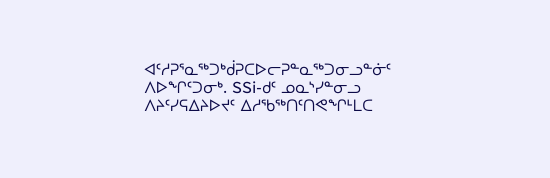ᐊᑦᓱᕈᕐᓇᖅᑐᒃᑰᕈᑕᐅᓕᕈᓐᓇᖅᑐᓂᓗᓐᓃᑦ ᐱᐅᖏᑦᑐᓂᒃ. SSi-ᑯᑦ ᓄᓇᔅᓯᓐᓂᓗ ᐱᔨᑦᓯᕋᐃᔨᐅᔪᑦ ᐃᓱᖃᖅᑎᑦᑎᕙᖏᒻᒪᑕ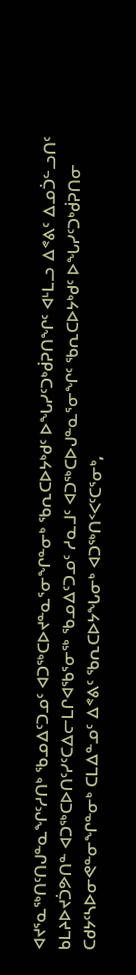ᐊᔪᕐᓇᖅᑎᑦᑎᒍᓐᓇᖏᑦᓱᑎᒃ ᖃᓄᐃᑦᑐᓄᑦ ᐊᑐᖅᑕᐅᔪᓐᓇᕐᓂᖏᓐᓂᒃ ᖃᕆᑕᐅᔭᒃᑯᑦ ᐅᖓᓯᑦᑐᒃᑰᕈᑎᖏᑦ ᐊᒻᒪᓗ ᐃᕝᕕᑦ ᐃᓄᑑᓪᓗᑎᑦ ᑲᒪᔨᐅᔪᑑᕗᑎᓐ ᐊᑐᖅᑕᐅᑎᑦᓯᑦᑕᐃᓕᒪᒋᐊᖃᕐᓂᖅ ᖃᓄᐃᑦᑐᓄᑦ ᓱᓇᒧᑦ ᐊᑐᖅᑕᐅᒍᓐᓇᕐᓂᖏᑦ ᖃᕆᑕᐅᔭᒃᑯᑦ ᐅᖓᓯᑦᑐᒃᑰᕈᑎᓂ ᑕᑯᔭᑦᓴᐅᓂᕙᓐᓂᖏᓐᓂᒃ ᑕᒪᐃᓐᓄᑦ ᐃᕝᕕᑦ ᖃᕆᑕᐅᔭᖓᓂᒃ ᐊᑐᖅᑎᑉᐸᑦᑕᕐᓂᒃ,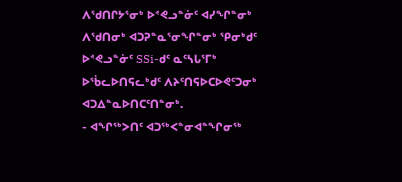ᐱᖁᑎᒋᔭᕐᓂᒃ ᐅᕝᕙᓗᓐᓃᑦ ᐊᓯᖏᓐᓂᒃ ᐱᖁᑎᓂᒃ ᐊᑐᕈᓐᓇᕐᓂᖏᓐᓂᒃ ᕿᓂᒃᑯᑦ ᐅᕝᕙᓗᓐᓃᑦ SSi-ᑯᑦ ᓇᑦᓴᒐᕐᒥᒃ ᐅᖄᓚᐅᑎᕋᓚᒃᑯᑦ ᐱᔨᑦᑎᕋᐅᑕᐅᕙᑦᑐᓂᒃ ᐊᑐᐃᓐᓇᐅᑎᑕᑦᑎᓐᓂᒃ.
- ᐊᖏᖅᐳᑎᑦ ᐊᑐᖅᐸᓐᓂᐊᓐᖏᓂᖅ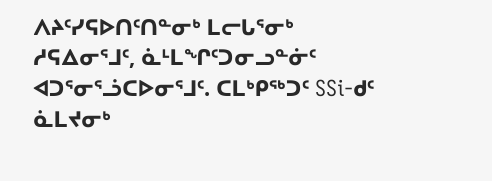ᐱᔨᑦᓯᕋᐅᑎᑦᑎᓐᓂᒃ ᒪᓕᒐᕐᓂᒃ ᓱᕋᐃᓂᕐᒧᑦ, ᓈᒻᒪᖏᑦᑐᓂᓗᓐᓃᑦ ᐊᑐᕐᓂᕐᓘᑕᐅᓂᕐᒧᑦ. ᑕᒪᒃᑭᖅᑐᑦ SSi-ᑯᑦ ᓈᒪᔪᓂᒃ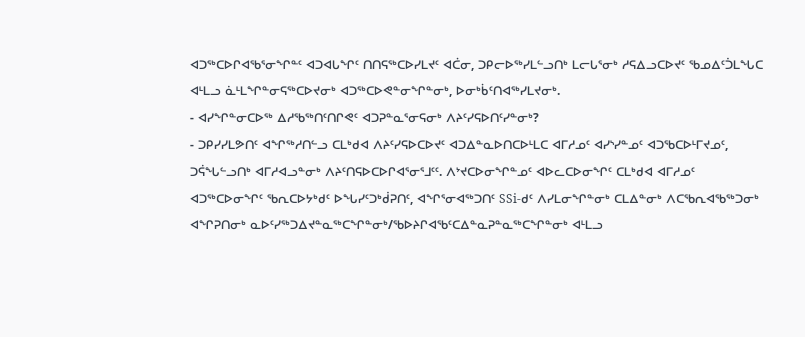ᐊᑐᖅᑕᐅᒋᐊᖃᕐᓂᖏᓐᑦ ᐊᑐᐊᒐᖏᑦ ᑎᑎᕋᖅᑕᐅᓯᒪᔪᑦ ᐊᑖᓂ, ᑐᑭᓕᐅᖅᓯᒪᓪᓗᑎᒃ ᒪᓕᒐᕐᓂᒃ ᓱᕋᐃᓗᑕᐅᔪᑦ ᖃᓄᐃᑦᑑᒪᖓᑕ ᐊᒻᒪᓗ ᓈᒻᒪᖏᓐᓂᕋᖅᑕᐅᔪᓂᒃ ᐊᑐᖅᑕᐅᕙᓐᓂᖏᓐᓂᒃ, ᐅᓂᒃᑳᑦᑎᐊᖅᓯᒪᔪᓂᒃ.
- ᐊᓯᖏᓐᓂᑕᐅᖅ ᐃᓱᖃᖅᑎᑦᑎᒋᕙᑦ ᐊᑐᕈᓐᓇᕐᓂᕋᓂᒃ ᐱᔨᑦᓯᕋᐅᑎᑦᓯᓐᓂᒃ?
- ᑐᑭᓯᓯᒪᕗᑎᑦ ᐊᖏᖅᓱᑎᓪᓗ ᑕᒪᒃᑯᐊ ᐱᔨᑦᓯᕋᐅᑕᐅᔪᑦ ᐊᑐᐃᓐᓇᐅᑎᑕᐅᒻᒪᑕ ᐊᒥᓱᓄᑦ ᐊᓯᔅᓯᓐᓄᑦ ᐊᑐᖃᑕᐅᒻᒥᔪᓄᑦ, ᑐᕌᖓᓪᓗᑎᒃ ᐊᒥᓱᐊᓗᓐᓂᒃ ᐱᔨᑦᑎᕋᐅᑕᐅᒋᐊᕐᓂᕐᒧᑦᑦ. ᐱᔾᔪᑕᐅᓂᖏᓐᓄᑦ ᐊᐅᓚᑕᐅᓂᖏᑦ ᑕᒪᒃᑯᐊ ᐊᒥᓱᓄᑦ ᐊᑐᖅᑕᐅᓂᖏᑦ ᖃᕆᑕᐅᔭᒃᑯᑦ ᐅᖓᓯᑦᑐᒃᑰᕈᑎᑦ, ᐊᖏᕐᓂᐊᖅᑐᑎᑦ SSi-ᑯᑦ ᐱᓯᒪᓂᖏᓐᓂᒃ ᑕᒪᐃᓐᓂᒃ ᐱᑕᖃᕆᐊᖃᖅᑐᓂᒃ ᐊᖏᕈᑎᓂᒃ ᓇᐅᑦᓯᖅᑐᐃᔪᓐᓇᖅᑕᖏᓐᓂᒃ/ᖃᐅᔨᒋᐊᖃᑦᑕᐃᓐᓇᕈᓐᓇᖅᑕᖏᓐᓂᒃ ᐊᒻᒪᓗ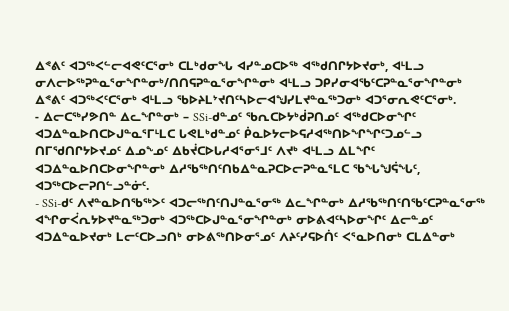ᐃᕝᕕᑦ ᐊᑐᖅᐸᓪᓕᐊᕙᑦᑕᕐᓂᒃ ᑕᒪᒃᑯᓂᖓ ᐊᓯᓐᓄᑕᐅᖅ ᐊᖅᑯᑎᒋᔭᐅᔪᓂᒃ, ᐊᒻᒪᓗ ᓂᐱᓕᐅᖅᕈᓐᓇᕐᓂᖏᓐᓂᒃ/ᑎᑎᕋᕈᓐᓇᕐᓂᖏᓐᓂᒃ ᐊᒻᒪᓗ ᑐᑭᓯᓂᐊᖃᑦᑕᕈᓐᓇᕐᓂᖏᓐᓂᒃ ᐃᕝᕕᑦ ᐊᑐᖅᐸᑦᑕᕐᓂᒃ ᐊᒻᒪᓗ ᖃᐅᔨᒪᔾᔪᑎᑦᓴᐅᓕᐊᖑᓯᒪᔪᓐᓇᖅᑐᓂᒃ ᐊᑐᕐᓂᕆᕙᑦᑕᕐᓂᒃ.
- ᐃᓕᑕᖅᓯᕗᑎᓐ ᐃᓚᖏᓐᓂᒃ – SSi-ᑯᓐᓄᑦ ᖃᕆᑕᐅᔭᒃᑰᕈᑎᓄᑦ ᐊᖅᑯᑕᐅᓂᖏᑦ ᐊᑐᐃᓐᓇᐅᑎᑕᐅᒍᓐᓇᕐᒥᒻᒪᑕ ᒐᕙᒪᒃᑯᓐᓄᑦ ᑮᓇᐅᔭᓕᐅᕋᓱᐊᖅᑎᐅᖏᖏᑦᑐᓄᓪᓗ ᑎᒥᖁᑎᒋᔭᐅᔪᓄᑦ ᐃᓄᖕᓄᑦ ᐃᑲᔫᑕᐅᒐᓱᐊᕐᓂᕐᒧᑦ ᐱᔪᒃ ᐊᒻᒪᓗ ᐃᒪᖏᑦ ᐊᑐᐃᓐᓇᐅᑎᑕᐅᓂᖏᓐᓂᒃ ᐃᓱᖃᖅᑎᑦᑎᑲᐃᓐᓇᕈᑕᐅᓕᕈᓐᓇᕐᒪᑕ ᖃᖓᖑᕌᖓᑦ, ᐊᑐᖅᑕᐅᓕᕈᑎᓪᓗᓐᓃᑦ.
- SSi-ᑯᑦ ᐱᔪᓐᓇᐅᑎᖃᖅᐳᑦ ᐊᑐᓕᖅᑎᑦᑎᒍᓐᓇᕐᓂᖅ ᐃᓚᖏᓐᓂᒃ ᐃᓱᖃᖅᑎᑦᑎᖃᑦᑕᕈᓐᓇᕐᓂᖅ ᐊᖏᓂᐹᕆᔭᐅᔪᓐᓇᖅᑐᓂᒃ ᐊᑐᖅᑕᐅᒍᓐᓇᕐᓂᖏᓐᓂᒃ ᓂᐅᕕᐊᑦᓴᐅᓂᖏᑦ ᐃᓕᓐᓄᑦ ᐊᑐᐃᓐᓇᐅᔪᓂᒃ ᒪᓕᑦᑕᐅᓗᑎᒃ ᓂᐅᕕᖅᑎᐅᓂᕐᓄᑦ ᐱᔨᑦᓯᕋᐅᑏᑦ ᐸᕐᓇᐅᑎᓂᒃ ᑕᒪᐃᓐᓂᒃ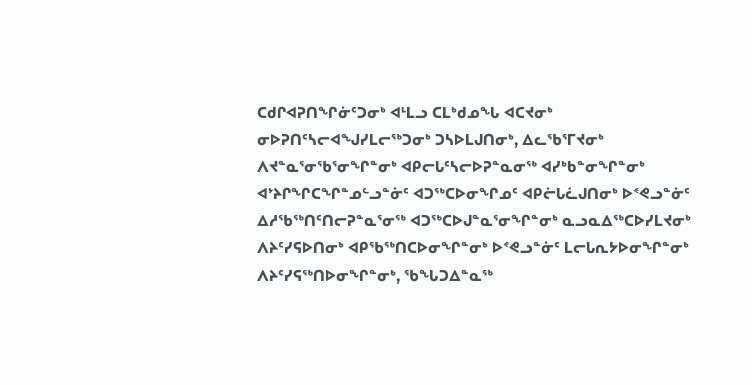ᑕᑯᒋᐊᕈᑎᖏᓃᑦᑐᓂᒃ ᐊᒻᒪᓗ ᑕᒪᒃᑯᓄᖓ ᐊᑕᔪᓂᒃ ᓂᐅᕈᑎᑦᓴᓕᐊᖑᓯᒪᓕᖅᑐᓂᒃ ᑐᓴᐅᒪᒍᑎᓂᒃ, ᐃᓚᖃᕐᒥᔪᓂᒃ ᐱᔪᓐᓇᕐᓂᖃᕐᓂᖏᓐᓂᒃ ᐊᑭᓕᒐᑦᓴᓕᐅᕈᓐᓇᓂᖅ ᐊᓯᒃᑲᓐᓂᖏᓐᓂᒃ ᐊᔾᔨᒋᖏᑕᖏᓐᓄᓪᓗᓐᓃᑦ ᐊᑐᖅᑕᐅᓂᖏᓄᑦ ᐊᑭᓖᒐᓛᒍᑎᓂᒃ ᐅᕝᕙᓗᓐᓃᑦ ᐃᓱᖃᖅᑎᑦᑎᓕᕈᓐᓇᕐᓂᖅ ᐊᑐᖅᑕᐅᒍᓐᓇᕐᓂᖏᓐᓂᒃ ᓇᓗᓇᐃᖅᑕᐅᓯᒪᔪᓂᒃ ᐱᔨᑦᓯᕋᐅᑎᓂᒃ ᐊᑭᖃᖅᑎᑕᐅᓂᖏᓐᓂᒃ ᐅᕝᕙᓗᓐᓃᑦ ᒪᓕᒐᕆᔭᐅᓂᖏᓐᓂᒃ ᐱᔨᑦᓯᕋᖅᑎᐅᓂᖏᓐᓂᒃ, ᖃᖓᑐᐃᓐᓇᖅ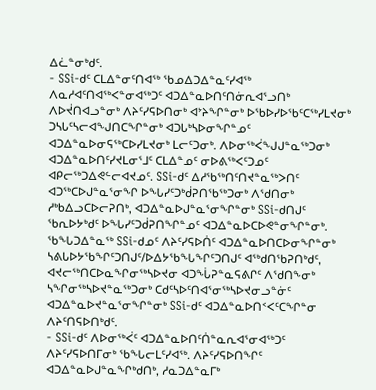ᐃᓛᓐᓂᒃᑯᑦ.
- SSi-ᑯᑦ ᑕᒪᐃᓐᓂᑦᑎᐊᖅ ᖃᓄᐃᑐᐃᓐᓇᑦᓯᐊᖅ ᐱᓇᓱᐊᑦᑎᐊᖅᐸᓐᓂᐊᖅᑐᑦ ᐊᑐᐃᓐᓇᐅᑎᑦᑎᓃᕆᐊᕐᓗᑎᒃ ᐱᐅᔫᑎᐊᓗᓐᓂᒃ ᐱᔨᑦᓯᕋᐅᑎᓂᒃ ᐊᔾᔨᖏᓐᓂᒃ ᐅᖃᐅᓯᐅᖃᑦᑕᖅᓯᒪᔪᓂᒃ ᑐᓴᒐᑦᓴᓕᐊᖑᑎᑕᖏᓐᓂᒃ ᐊᑐᒐᒃᓴᐅᓂᖏᓐᓄᑦ ᐊᑐᐃᓐᓇᐅᓂᕋᖅᑕᐅᓯᒪᔪᓂᒃ ᒪᓕᑦᑐᓂᒃ. ᐱᐅᓂᖅᐹᖑᒍᓐᓇᖅᑐᓂᒃ ᐊᑐᐃᓐᓇᐅᑎᑦᓯᔪᒪᓂᕐᒧᑦ ᑕᒪᐃᓐᓄᑦ ᓂᐅᕕᖅᐸᑦᑐᓄᑦ ᐊᑭᓕᖅᑐᐃᕙᓪᓕᐊᔪᓄᑦ. SSi-ᑯᑦ ᐃᓱᖃᖅᑎᑦᑎᔪᓐᓇᖅᐳᑎᑦ ᐊᑐᖅᑕᐅᒍᓐᓇᕐᓂᖏ ᐅᖓᓯᑦᑐᒃᑰᕈᑎᖃᖅᑐᓂᒃ ᐱᖁᑎᓂᒃ ᓱᒃᑲᐃᓗᑕᐅᓕᕈᑎᒃ, ᐊᑐᐃᓐᓇᐅᒍᓐᓇᕐᓂᖏᓐᓂᒃ SSi-ᑯᑎᒍᑦ ᖃᕆᐅᔭᒃᑯᑦ ᐅᖓᓯᑦᑐᑰᕈᑎᖏᓐᓄᑦ ᐊᑐᐃᓐᓇᐅᑕᐅᕙᓐᓂᖏᓐᓂᒃ. ᖃᖓᑐᐃᓐᓇᖅ SSi-ᑯᓄᑦ ᐱᔨᑦᓯᕋᐅᑏᑦ ᐊᑐᐃᓐᓇᐅᑎᑕᐅᓂᖏᓐᓂᒃ ᓴᕕᒐᐅᔭᖃᖏᑦᑐᑎᒍᑦ/ᐅᐃᔭᖃᖓᖏᑦᑐᑎᒍᑦ ᐊᖅᑯᑎᖃᕈᑎᒃᑯᑦ, ᐊᔪᓕᖅᑎᑕᐅᓇᖏᓂᖅᓴᐅᔪᓂ ᐊᑐᖔᕈᓐᓇᕋᕕᒋᑦ ᐱᖁᑎᖕᓂᒃ ᓴᖏᓂᖅᓴᐅᔪᓐᓇᖅᑐᓂᒃ ᑕᑯᑦᓴᐅᑦᑎᐊᕐᓂᖅᓴᐅᔪᓂᓗᓐᓃᑦ ᐊᑐᐃᓐᓇᐅᔪᓐᓇᕐᓂᖏᓐᓂᒃ SSi-ᑯᑦ ᐊᑐᐃᓐᓇᐅᑎᑉᐸᑦᑕᖏᓐᓂ ᐱᔨᑦᑎᕋᐅᑎᒃᑯᑦ.
- SSi-ᑯᑦ ᐱᐅᓂᖅᐹᑦ ᐊᑐᐃᓐᓇᐅᑎᑦᑏᓐᓇᕆᐊᕐᓂᐊᖅᑐᑦ ᐱᔨᑦᓯᕋᐅᑎᒥᓂᒃ ᖃᖓᓕᒪᑦᓯᐊᖅ. ᐱᔨᑦᓯᕋᐅᑎᖏᑦ ᐊᑐᐃᓐᓇᐅᒍᓐᓇᖏᒃᑯᑎᒃ, ᓱᓇᑐᐃᓐᓇᒥᒃ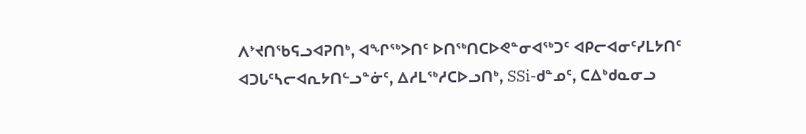ᐱᔾᔪᑎᖃᕋᓗᐊᕈᑎᒃ, ᐊᖏᖅᐳᑎᑦ ᐅᑎᖅᑎᑕᐅᕙᓐᓂᐊᖅᑐᑦ ᐊᑭᓕᐊᓂᑦᓯᒪᔭᑎᑦ ᐊᑐᒐᑦᓴᓕᐊᕆᔭᑎᓪᓗᓐᓃᑦ, ᐃᓱᒪᖅᓱᑕᐅᓗᑎᒃ, SSi-ᑯᓐᓄᑦ, ᑕᐃᒃᑯᓇᓂᓗ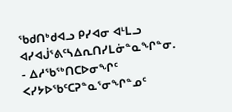ᖃᑯᑎᒃᑯᐊᓗ ᑭᓯᐊᓂ ᐊᒻᒪᓗ ᐊᓯᐊᒎᕐᕕᑦᓴᐃᕆᑎᓯᒪᓃᓐᓇᖏᓐᓂ.
- ᐃᓱᖃᖅᑎᑕᐅᓂᖏᑦ ᐸᓯᔭᐅᖃᑦᑕᕈᓐᓇᕐᓂᖏᓐᓄᑦ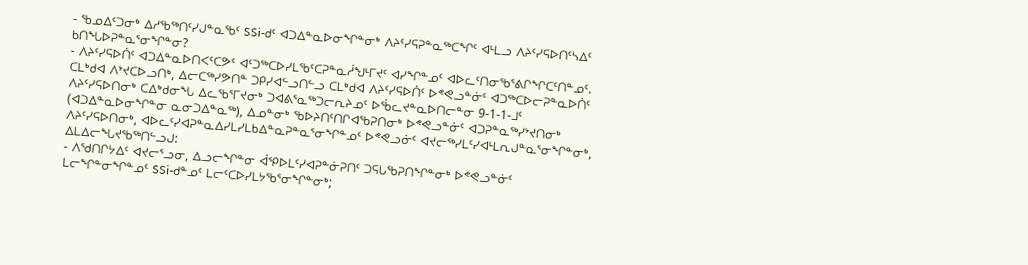- ᖃᓄᐃᑦᑐᓂᒃ ᐃᓱᖃᖅᑎᑦᓯᒍᓐᓇᖃᑦ SSi-ᑯᑦ ᐊᑐᐃᓐᓇᐅᓂᖏᓐᓂᒃ ᐱᔨᑦᓯᕋᕈᓐᓇᖅᑕᖏᑦ ᐊᒻᒪᓗ ᐱᔨᑦᓯᕋᐅᑎᑦᓴᐃᑦ ᑲᑎᖓᐅᕈᓐᓇᕐᓂᖏᓐᓂ?
- ᐱᔨᑦᓯᕋᐅᑏᑦ ᐊᑐᐃᓐᓇᐅᑎᐸᑦᑕᕗᑦ ᐊᑦᑐᖅᑕᐅᓯᒪᖃᑦᑕᕈᓐᓇᓲᖑᒻᒥᔪᑦ ᐊᓯᖏᓐᓄᑦ ᐊᐅᓚᑦᑎᓂᖃᕐᕕᒋᖏᑕᑦᑎᓐᓄᑦ. ᑕᒪᒃᑯᐊ ᐱᔾᔪᑕᐅᓗᑎᒃ, ᐃᓕᑕᖅᓯᕗᑎᓐ ᑐᑭᓯᐊᓪᓗᑎᓪᓗ ᑕᒪᒃᑯᐊ ᐱᔨᑦᓯᕋᐅᑏᑦ ᐅᕝᕙᓗᓐᓃᑦ ᐊᑐᖅᑕᐅᓕᕈᓐᓇᐅᑏᑦ ᐱᔨᑦᓯᕋᐅᑎᓂᒃ ᑕᐃᒃᑯᓂᖓ ᐃᓚᖃᕐᒥᔪᓂᒃ ᑐᐊᕕᕐᓇᖅᑐᓕᕆᔨᓄᑦ ᐅᖄᓚᔪᓐᓇᐅᑎᓕᓐᓂ 9-1-1-ᒧᑦ (ᐊᑐᐃᓐᓇᐅᓂᖏᓐᓂ ᓇᓂᑐᐃᓐᓇᖅ), ᐃᓄᓐᓂᒃ ᖃᐅᔨᑎᑦᑎᒋᐊᖃᕈᑎᓂᒃ ᐅᕝᕙᓗᓐᓃᑦ ᐊᑐᕈᓐᓇᖅᓯᔾᔪᑎᓂᒃ ᐱᔨᑦᓯᕋᐅᑎᓂᒃ, ᐊᐅᓚᑦᓯᐊᕈᓐᓇᐃᓯᒪᓯᒪᑲᐃᓐᓇᕈᓐᓇᕐᓂᖏᓐᓄᑦ ᐅᕝᕙᓗᓃᑦ ᐊᔪᓕᖅᓯᒪᑦᓯᐊᒻᒪᕆᒍᓐᓇᕐᓂᖏᓐᓂᒃ, ᐃᒪᐃᓕᖓᔪᖃᖅᑎᓪᓗᒍ:
- ᐱᖁᑎᒋᔭᐃᑦ ᐊᔪᓕᕐᓗᓂ, ᐃᓗᓕᖏᓐᓂ ᐋᕿᐅᒪᑦᓯᐊᕈᓐᓃᕈᑎᑦ ᑐᕋᒐᖃᕈᑎᖏᓐᓂᒃ ᐅᕝᕙᓗᓐᓃᑦ ᒪᓕᖏᓐᓂᖏᓐᓄᑦ SSi-ᑯᓐᓄᑦ ᒪᓕᑦᑕᐅᓯᒪᔭᖃᕐᓂᖏᓐᓂᒃ;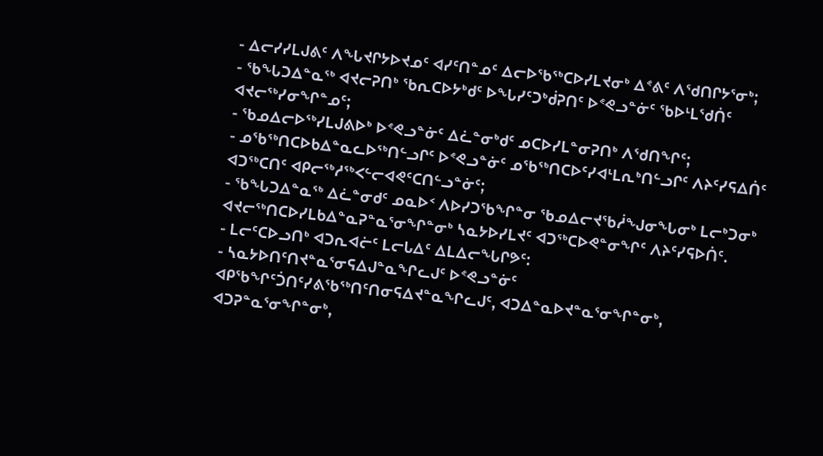- ᐃᓕᓯᓯᒪᒍᕕᑦ ᐱᖓᔪᒋᔭᐅᔪᓄᑦ ᐊᓯᑦᑎᓐᓄᑦ ᐃᓕᐅᖃᖅᑕᐅᓯᒪᔪᓂᒃ ᐃᕝᕕᑦ ᐱᖁᑎᒋᔭᕐᓂᒃ;
- ᖃᖓᑐᐃᓐᓇᖅ ᐊᔪᓕᕈᑎᒃ ᖃᕆᑕᐅᔭᒃᑯᑦ ᐅᖓᓯᑦᑐᒃᑰᕈᑎᑦ ᐅᕝᕙᓗᓐᓃᑦ ᖃᐅᒻᒪᖁᑏᑦ ᐊᔪᓕᖅᓯᓂᖏᓐᓄᑦ;
- ᖃᓄᐃᓕᐅᖅᓯᒪᒍᕕᐅᒃ ᐅᕝᕙᓗᓐᓃᑦ ᐃᓛᓐᓂᒃᑯᑦ ᓄᑕᐅᓯᒪᓐᓂᕈᑎᒃ ᐱᖁᑎᖏᑦ;
- ᓄᖃᖅᑎᑕᐅᑲᐃᓐᓇᓚᐅᖅᑎᓪᓗᒋᑦ ᐅᕝᕙᓗᓐᓃᑦ ᓄᖃᖅᑎᑕᐅᑦᓯᐊᒻᒪᕆᒃᑎᓪᓗᒋᑦ ᐱᔨᑦᓯᕋᐃᑏᑦ ᐊᑐᖅᑕᑎᑦ ᐊᑭᓕᖅᓱᖅᐸᓪᓕᐊᕙᑦᑕᑎᓪᓗᓐᓃᑦ;
- ᖃᖓᑐᐃᓐᓇᖅ ᐃᓛᓐᓂᑯᑦ ᓄᓇᐅᑉ ᐱᐅᓯᑐᖃᖏᓐᓂ ᖃᓄᐃᓕᔪᖃᓲᖑᓂᖓᓂᒃ ᒪᓕᒃᑐᓂᒃ ᐊᔪᓕᖅᑎᑕᐅᓯᒪᑲᐃᓐᓇᕈᓐᓇᕐᓂᖏᓐᓂᒃ ᓴᓇᔭᐅᓯᒪᔪᑦ ᐊᑐᖅᑕᐅᕙᓐᓂᖏᑦ ᐱᔨᑦᓯᕋᐅᑏᑦ.
- ᒪᓕᑦᑕᐅᓗᑎᒃ ᐊᑐᕆᐊᓖᑦ ᒪᓕᒐᐃᑦ ᐃᒪᐃᓕᖓᒋᕗᑦ:
- ᓴᓇᔭᐅᑎᑦᑎᔪᓐᓇᕐᓂᕋᐃᒍᓐᓇᖏᓚᒍᑦ ᐅᕝᕙᓗᓐᓃᑦ ᐊᑭᖃᖏᑦᑑᑎᑦᓯᕕᖃᖅᑎᑦᑎᓂᕋᐃᔪᓐᓇᖏᓚᒍᑦ, ᐊᑐᐃᓐᓇᐅᔪᓐᓇᕐᓂᖏᓐᓂᒃ, ᐊᑐᕈᓐᓇᕐᓂᖏᓐᓂᒃ,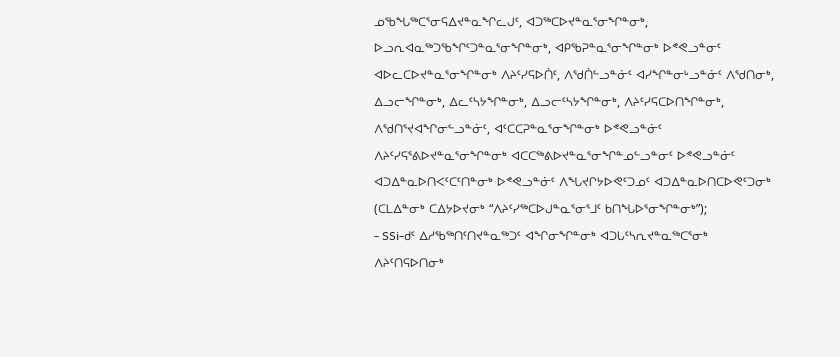ᓄᖃᖓᖅᑕᕐᓂᕋᐃᔪᓐᓇᖏᓚᒍᑦ, ᐊᑐᖅᑕᐅᔪᓐᓇᕐᓂᖏᓐᓂᒃ, ᐅᓗᕆᐊᓇᖅᑐᖃᖏᑦᑐᓐᓇᕐᓂᖏᓐᓂᒃ, ᐊᑭᖃᕈᓐᓇᕐᓂᖏᓐᓂᒃ ᐅᕝᕙᓗᓐᓂᑦ ᐊᐅᓚᑕᐅᔪᓐᓇᕐᓂᖏᓐᓂᒃ ᐱᔨᑦᓯᕋᐅᑏᑦ, ᐱᖁᑏᓪᓗᓐᓃᑦ ᐊᓯᖏᓐᓂᒡᓗᓐᓃᑦ ᐱᖁᑎᓂᒃ, ᐃᓗᓕᖏᓐᓂᒃ, ᐃᓚᑦᓴᔭᖏᓐᓂᒃ, ᐃᓗᓕᑦᓴᔭᖏᓐᓂᒃ, ᐱᔨᑦᓯᕋᑕᐅᑎᖏᓐᓂᒃ, ᐱᖁᑎᕐᔪᐊᖏᓂᓪᓗᓐᓃᑦ, ᐊᑦᑕᑕᕈᓐᓇᕐᓂᖏᓐᓂᒃ ᐅᕝᕙᓗᓐᓃᑦ ᐱᔨᑦᓯᕋᕐᕕᐅᔪᓐᓇᕐᓂᖏᓐᓂᒃ ᐊᑕᑕᖅᕕᐅᔪᓐᓇᕐᓂᖏᓐᓄᓪᓗᓐᓂᑦ ᐅᕝᕙᓗᓐᓃᑦ ᐊᑐᐃᓐᓇᐅᑎᐸᑦᑕᑦᑎᓐᓂᒃ ᐅᕝᕙᓗᓐᓃᑦ ᐱᖓᔪᒋᔭᐅᕙᑦᑐᓄᑦ ᐊᑐᐃᓐᓇᐅᑎᑕᐅᕙᑦᑐᓂᒃ (ᑕᒪᐃᓐᓂᒃ ᑕᐃᔭᐅᔪᓂᒃ “ᐱᔨᑦᓯᖅᑕᐅᒍᓐᓇᕐᓂᕐᒧᑦ ᑲᑎᖓᐅᕐᓂᖏᓐᓂᒃ”);
- SSi-ᑯᑦ ᐃᓱᖃᖅᑎᑦᑎᔪᓐᓇᖅᑐᑦ ᐊᖏᓂᖏᓐᓂᒃ ᐊᑐᒐᑦᓴᕆᔪᓐᓇᖅᑕᕐᓂᒃ ᐱᔨᑦᑎᕋᐅᑎᓂᒃ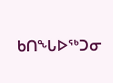ᑲᑎᖓᐅᖅᑐᓂ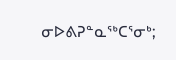ᓂᐅᕕᕈᓐᓇᖅᑕᕐᓂᒃ;